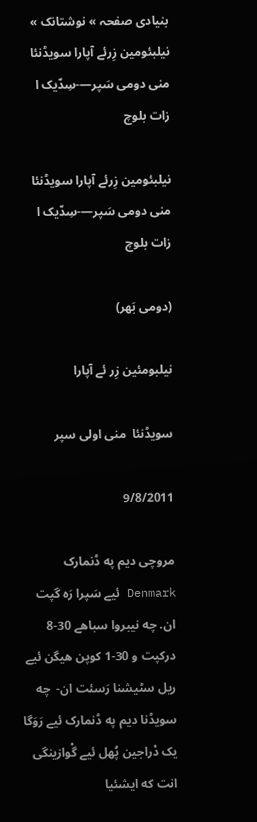بنیادی صفحہ » نوشتانک » نیلبئومین زِرئے آپارا سویڈنئا منی دومی سَپر—-سِدّیک ا زات بلوچ

نیلبئومین زِرئے آپارا سویڈنئا منی دومی سَپر—-سِدّیک ا زات بلوچ

(دومی بَھر)

نیلبومئین زِر ئے آپارا

سویڈنئا  منی اولی سپر

9/8/2011

مروچی دیم په ڈنمارک Denmark ئیے سَپرا رَه گپت ان. چه نیبروا سباهے 30-8 درکپت و 30-1 کوپن هیگن ئیے ریل سٹیشنا رَسئت ان-  چه سویڈنا دیم په ڈنمارک ئیے رَوَگا یک دْراجین پُهل ئیے گْوازینگی انت که ایشئیا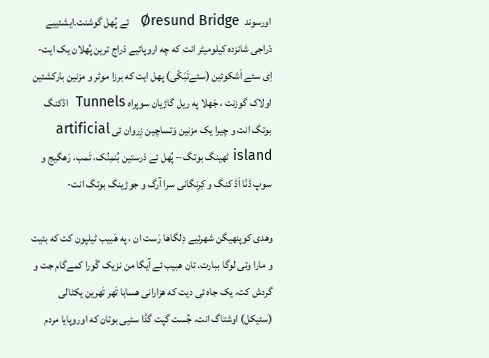اورسوند  Øresund Bridge   ئے پُهل گوشنت.ایشئییے دْراجی شانزده کیلومیٹر انت که چه اروپائیے دْراج ترین پُهلان یک ایت-  اِی سئے اَشکوئین (سئےتَبَکّی) پهل ایت که برزا موٹر و مزنین بارکشئین اولاک گوزنت ، جَهلا په ریل گاڑیان سوپراه Tunnels  اڈکنگ بوتگ انت و چیرا یک مزنین وَتساچین زِروان ئی artificial island ٹهینگ بوتگ – پُهل ئے دْرستین بُنمِنُک، تَمب، رَهگیج و سوپ ڈنّا اَڈ کنگ و کِرِنگانی سرا آرگ و جوڑینگ بوتگ انت-

وهدی کوپنهیگن شهرئیے دِلگاها رَست ان ، په هَبیب ٹیلپون کت که بئیت و مارا وتی لوگا ببارت. تان ھبیب ئے آیگا من نزیک گْورا کمےگام جت و گردش کت، یک جاه ئی دیت که هزارانی هسابا تَهر تَهرین یکٹالی (سئیکل) اوشتاگ انت، جُست گپت گڈا سئیی بوتان که اوروپایا مردم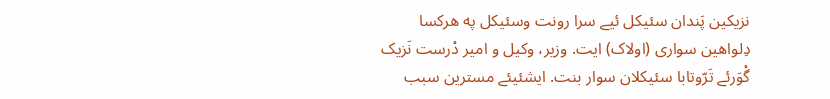نزیکین پَندان سئیکل ئیے سرا رونت وسئیکل په هرکسا دِلواهین سواری (اولاک) ایت. وزیر، وکیل و امیر دْرست نَزیک گْوَرئے تَرّوتابا سئیکلان سوار بنت. ایشئیئے مسترین سبب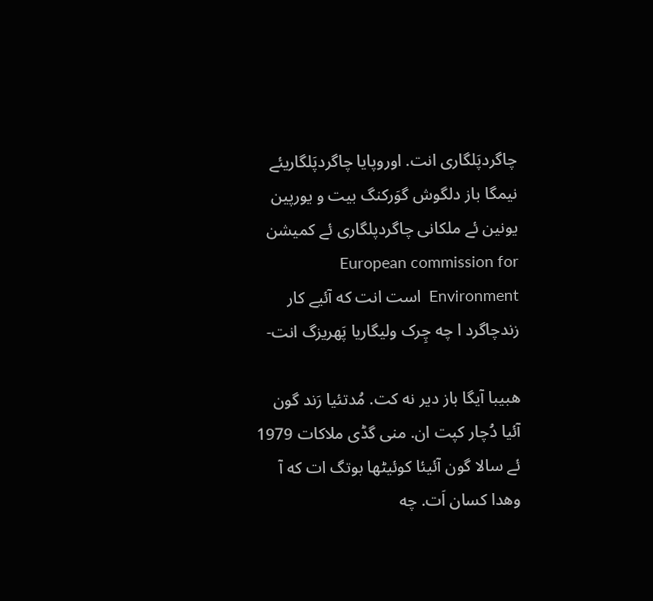چاگردپَلگاری انت. اوروپایا چاگردپَلگاریئے نیمگا باز دلگوش گوَرکنگ بیت و یورپین یونین ئے ملکانی چاگردپلگاری ئے کمیشن European commission for Environment  است انت که آئیے کار زندچاگرد ا چه چِرک ولیگاریا پَهریزگ انت-

هبیبا آیگا باز دیر نه کت. مُدتئیا رَند گون آئیا دُچار کپت ان. منی گڈی ملاکات 1979 ئے سالا گون آئیئا کوئیٹها بوتگ ات که آ وهدا کسان اَت. چه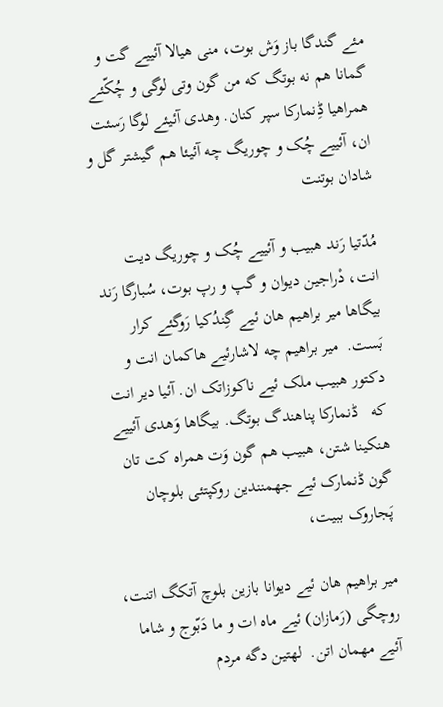مئے گندگا باز وَش بوت، منی هیالا آئییے گت و گمانا هم نه بوتگ که من گون وتی لوگی و چُکّئے همراهیا ڈِنمارکا سپر کنان. وهدی آئیئے لوگا رَسئت ان، آئییے چُک و چوریگ چه آئیئا هم گیشتر گل و شادان بوتنت

مُدّتیا رَند هبیب و آئییے چُک و چوریگ دیت انت، دْراجین دیوان و گپ و رپ بوت، سُبارگا رَند بیگاها میر براهیم هان ئیے گِندُکیا رَوگئے کرار بَست.  میر براهیم چه لاشارئیے هاکمان انت و دکتور هبیب ملک ئیے ناکوزاتک ان. آئیا دیر انت که   ڈنمارکا پناهندگ بوتگ. بیگاها وَهدی آئییے هنکینا شتن، هبیب هم گون وَت همراه کت تان گون ڈنمارک ئیے جهمنندین روکپتئی بلوچان پَجاروک ببیت،

میر براهیم هان ئیے دیوانا بازین بلوچ آتکگ اتنت، روچگی (رَمازان) ئیے ماه ات و ما دَبّوج و شاما آئیے مهمان اتن.  لهتین دگه مردم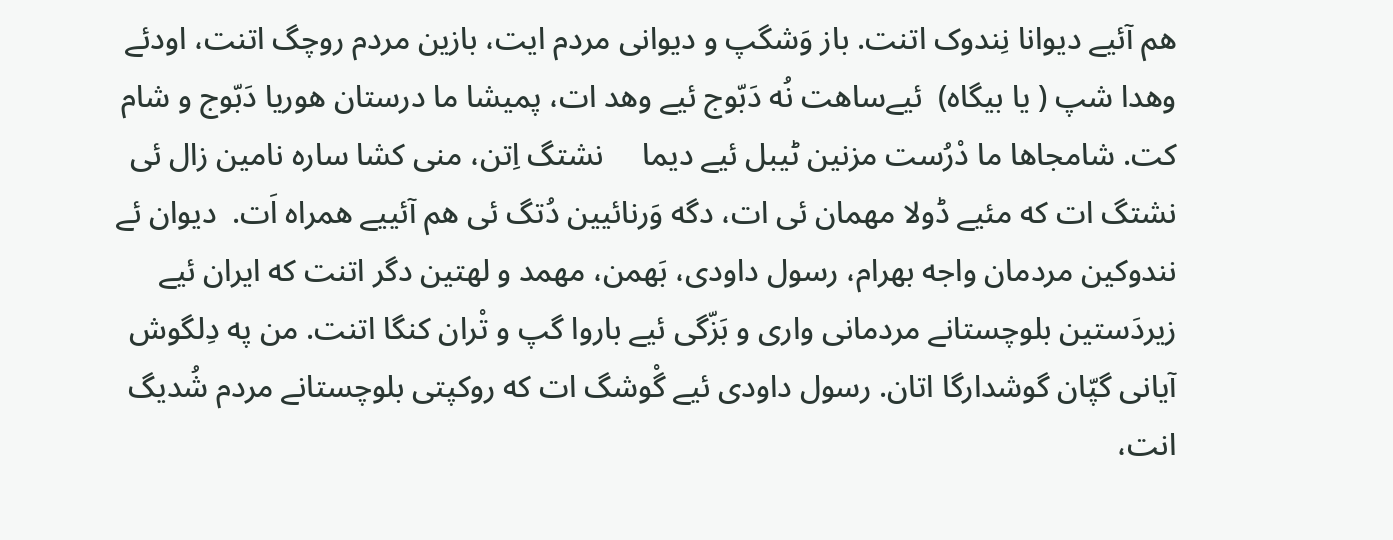هم آئیے دیوانا نِندوک اتنت. باز وَشگپ و دیوانی مردم ایت، بازین مردم روچگ اتنت، اودئے وهدا شپ ( یا بیگاه)  ئیےساهت نُه دَبّوج ئیے وهد ات، پمیشا ما درستان هوریا دَبّوج و شام کت. شامجاها ما دْرُست مزنین ٹیبل ئیے دیما     نشتگ اِتن، منی کشا ساره نامین زال ئی نشتگ ات که مئیے ڈولا مهمان ئی ات، دگه وَرنائیین دُتگ ئی هم آئییے همراه اَت.  دیوان ئے نندوکین مردمان واجه بهرام، رسول داودی، بَهمن، مهمد و لهتین دگر اتنت که ایران ئیے زیردَستین بلوچستانے مردمانی واری و بَزّگی ئیے باروا گپ و تْران کنگا اتنت. من په دِلگوش آیانی گپّان گوشدارگا اتان. رسول داودی ئیے گْوشگ ات که روکپتی بلوچستانے مردم شُدیگ انت،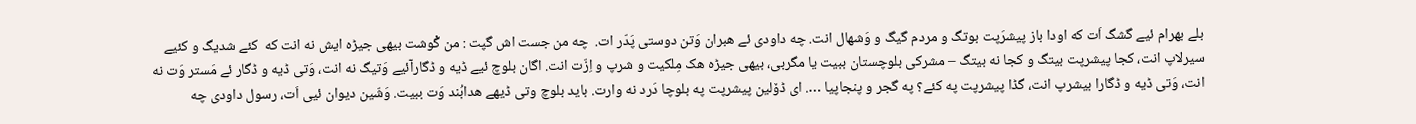بلے بهرام ئیے گشگ اَت که اودا باز پیشرَپت بوتگ و مردم گیگ و وَشهال انت. چه داودی ئے هبران وَتن دوستی پَدّر ات.  چه من جست اش گپت : من گْوشت بیهی جیڑه ایش نه انت که  کئے شدیگ و کئیے سیرلاپ انت، کجا پیشرپت بیتگ و کجا نه بیتگ – مشرکی بلوچستان ببیت یا مگربی، بیهی جیڑه هک مِلکیت و شرپ و اِزّت انت. اگان بلوچ ئیے ڈیه و ڈگارآئیے وَتیگ نه انت، وَتی ڈیه و ڈگار ئے مَستر وَت نه انت، وَتی ڈیه و ڈگارا بیشرپ انت، گڈا پیشرپت په کئے؟ په گجر و پنجاپیا …. ای ڈۆلین پیشرپت په بلوچا دَرد نه وارت. باید بلوچ وتی ڈیهے هدابُند وَت ببیت. وَشّین دیوان ئیی اَت، رسول داودی چه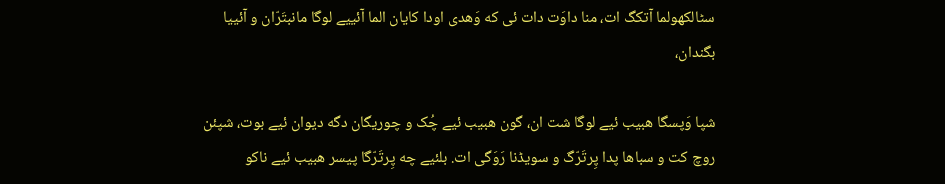سٹالکهولما آتکگ ات، منا داوَت دات ئی که وَهدی اودا کایان الما آئییے لوگا مانبتَرّان و آئییا بگندان،

شپا وَپسگا هبیب ئیے لوگا شت ان، گون هبیب ئیے چُک و چوریگان دگه دیوان ئیے بوت، شپئن روچ کت و سباها پدا پِرتَرّگ و سویڈنا رَوَگی ات. بلئیے چه پِرتَرّگا پیسر هبیب ئیے ناکو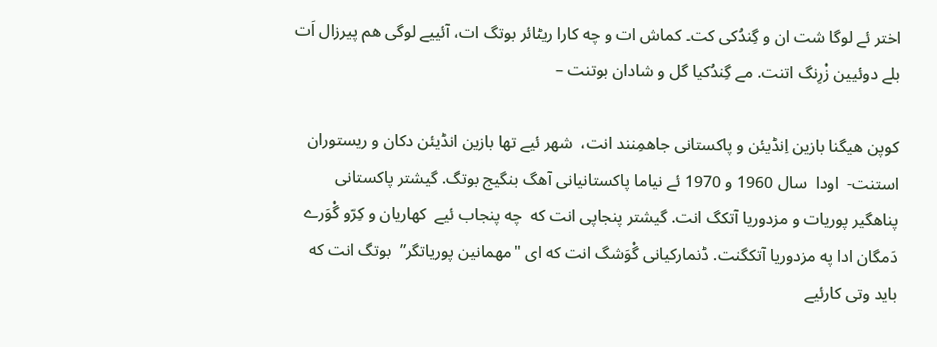اختر ئے لوگا شت ان و گِندُکی کت۔ کماش ات و چه کارا ریٹائر بوتگ ات، آئییے لوگی هم پیرزال اَت بلے دوئیین زْرِنگ اتنت. مے گِندُکیا گل و شادان بوتنت –

کوپن هیگنا بازین اِنڈیئن و پاکستانی جاهمِنند انت،  شهر ئیے تها بازین انڈیئن دکان و ریستوران استنت-  اودا  سال 1960 و 1970 ئے نیاما پاکستانیانی آهگ بنگیج بوتگ. گیشتر پاکستانی پناهگیر پوریات و مزدوریا آتکگ انت. گیشتر پنجاپی انت که  چه پنجاب ئیے  کهاریان و کِرّو گْوَرے دَمگان ادا په مزدوریا آتکگنت. ڈنمارکیانی گْوَشگ انت که ای "مهمانین پوریاتگر”  بوتگ انت که باید وتی کارئیے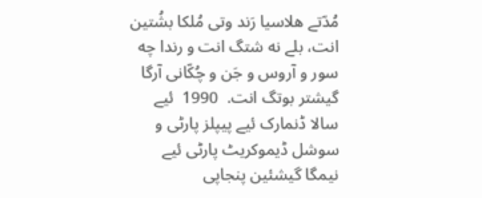مُدّتے هلاسیا رَند وتی مُلکا بشُتین انت، بلے نه شتگ انت و رندا چه سور و آروس و جَن و چُکّانی آرگا گیشتر بوتگ انت.  1990  ئیے سالا ڈنمارک ئیے پیپلز پارٹی و سوشل ڈیموکریٹ پارٹی ئیے نیمگا گیشئین پنجاپی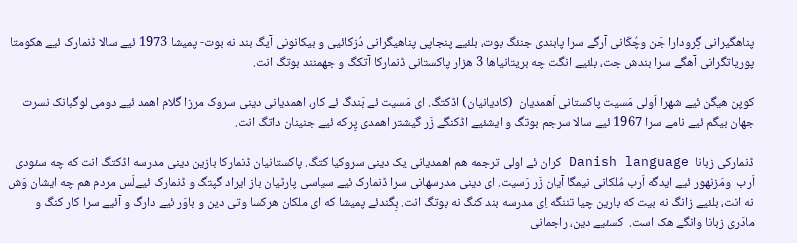پناهگیرانی گِرودارا جَن وچُکّانی آرگے سرا پابندی جنئگ بوت، بلئیے پنجاپی پناهیگرانی دُزکائیی و بیکانونی آیگ بند نه بوت- پمیشا 1973 ئیے سالا ڈنمارک ئیے هکومتا پوریاتگرانی آهگے سرا بندش جت، بلئیے انگت چه بریتانیاها 3 هزار پاکستانی ڈنمارکا آتکگ و جهمنند بوتگ انت.

کوپن هیگن ئیے شهرا اَولی مَسیت پاکستانی اَهمدیان  (کادیانیان) اڈکتگ. ای مَسیت ئے بَندگ ئے کار، اهمدیانی دینی سروک مرزا گلام اهمد ئیے دومی لوگبانک نسرت جهان بیگم ئیے نامے سرا 1967 ئیے سالا سرجم بوتگ و ایشئیے اڈکنگے زَر گیشتر اهمدی پِرکه ئیے جنینان داتگ انت.

ڈنمارکی زبانا  Danish language کران ئے اولی ترجمه ھم اهمدیانی یک دینی سروکیا کتگ. پاکستانیان ڈنمارکا بازین دینی مدرسه اڈکتگ انت که چه سئودی اَرب  ومَزنهور ئیے ایدگه اَرب مُلکانی نیمگا آیان زَر رَسیت. ای دینی مدرسهانی سرا ڈنمارک ئیے سیاسی پارٹیان باز ایراد گپتگ و ڈنمارک ئیےلَس مردم هم چه ایشان وَش نه انت، بلئیے زانگ نه بیت که بارین چیا تننگه اِی مدرسه بند کنگ نه بوتگ انت. بِگندئے پمیشا که ای ملکان هرکسا وتی دین و باوَر ئیے دارگ و آئیے سرا کار کنگ و مادَری زبانا وانگے هک است.  کسئیے دین، راجمانی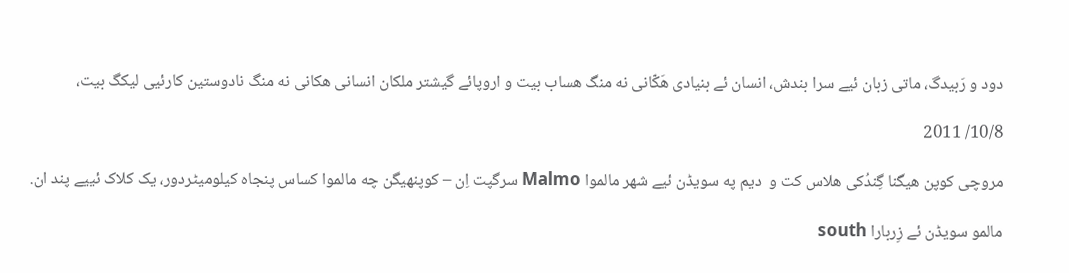دود و رَبیدگ، ماتی زبان ئیے سرا بندش، انسان ئے بنیادی هَکّانی نه منگ هساب بیت و اروپائے گیشتر ملکان انسانی هکانی نه منگ نادوستین کارئیی لیکگ بیت،

10/8/ 2011

مروچی کوپن هیگنا گِندُکی هلاس کت و  دیم په سویڈن ئیے شهر مالموا Malmo سرگپت اِن – کوپنهیگن چه مالموا کساس پنجاه کیلومیٹردور، یک کلاک ئییے پند ان.

مالمو سویڈن ئے زِربارا south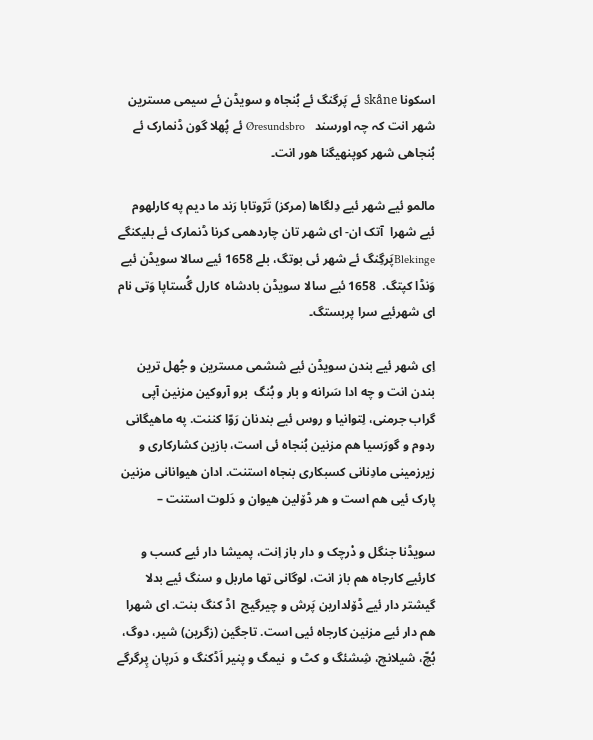اسکونا skåne ئے پَرگنگ ئے بُنجاہ و سویڈن ئے سیمی مسترین  شھر انت کہ چہ اورسند   Øresundsbro ئے پُھلا گون ڈنمارک ئے بُنجاھی شهر کوپنھیگنا ھور انت۔

مالمو ئیے شهر ئیے دِلگاها (مرکز) تَرّوتابا رَند ما دیم په کارلهوم  ئیے شهرا  آتک ان- ای شهر تان چاردهمی کرنا ڈنمارک ئے بلیکنگے Blekingeپَرگِنگ ئے شهر ئی بوتگ، بلے 1658 ئیے سالا سویڈن ئیے وَنڈا کپتگ.  1658 ئیے سالا سویڈن بادشاه  کارل گُستاپا وَتی نام ای شهرئیے سرا پربستگ۔

اِی شهر ئیے بندن سویڈن ئیے ششمی مسترین و جُهل ترین بندن انت و چه ادا سَرانه و بار و بُنگ  برو آروکین مزنین آپی گراب جرمنی، لِتوانیا و روس ئیے بندنان رَوّا کننت. په ماهیگانی ردوم و گورَسیا هم مزنین بُنجاه ئی است، بازین کشارکاری و زیرزمینی مادِنانی کسبکاری بنجاه استنت. ادان هیوانانی مزنین پارک ئیی هم است و هر ڈۆلین هیوان و دَلوت استنت –

سویڈنا جنگل و دْرچک و دار باز اِنت، پمیشا دار ئیے کسب و کارئیے کارجاه هم باز انت، لوگانی تها ماربل و سنگ ئیے بدلا گیشتر دار ئیے ڈۆلدارین پَرش و چیرگیج  اڈ کنگ بنت. ای شهرا هم دار ئیے مزنین کارجاه ئیی است. تاجگین (زگرین) شیر، دوگ، بُچّ، شیلانچ، شِشئگ و کٹ و  نیمگ و پنیر اَڈکنگ و دَرپان پِرگرگے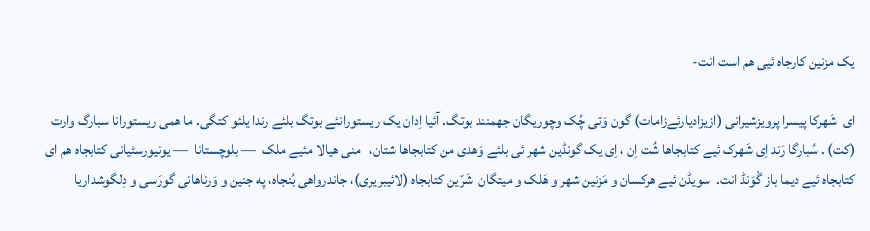یک مزنین کارجاه ئیی هم است انت-

ای  شَهرکا پیسرا پرویزشیرانی (ازیزادیارئےزامات) گون وَتی چُک وچوریگان جهمنند بوتگ. آئیا اِدان یک ریستورانئے بوتگ بلئے رندا یلئو کتگی. ما همی ریستورانا سبارگ وارت (کت) . سُبارگا رَند اِی شَهرک ئیے کتابجاها شُت اِن ، اِی یک گونڈین شهر ئی بلئے وَهدی من کتابجاها شتان،   منی هیالا مئیے ملک  — بلوچستانا  — یونیورسٹیانی کتابجاه هم ای کتابجاه ئیے دیما باز گْوَنڈ انت.  سویڈن ئیے هرکسان و مَزنین شهر و هَلک و میتگان  شَرّین کتابجاه (لائیبریری)، جاندرواهی بُنجاه، په جنین و وَرناهانی گورَسی و دِلگوشداریا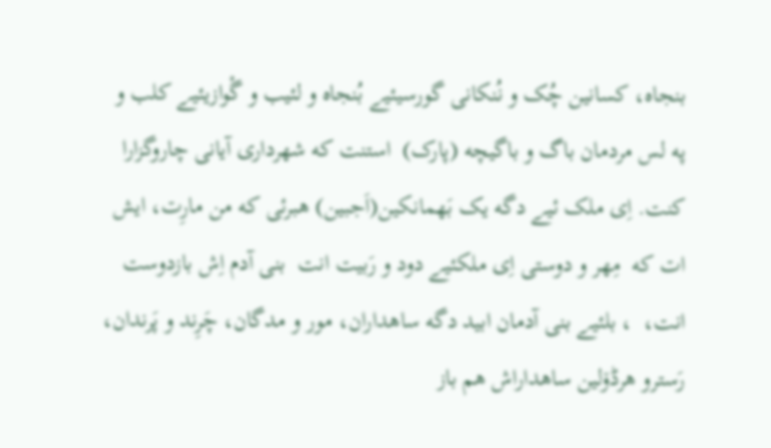بنجاه، کسانین چُک و نُنکانی گورسیئیے بُنجاه و لئیب و گْوازیئیے کلب و په لس مردمان باگ و باگیچه (پارک)  استنت که شهرداری آیانی چاروگزارا کنت. اِی ملک ئیے دگه یک بَهمانکین(اَجبین) هبرئی که من مارِت، ایش ات که  مِهر و دوستی اِی ملکئیے دود و رَبیت انت  بنی آدم اِش بازدوست انت،  ، بلئیے بنی آدمان ابید دگه ساهداران، مور و مدگان، چَرِند و پَرندان، رَسترو هرڈۆلین ساهداراش هم باز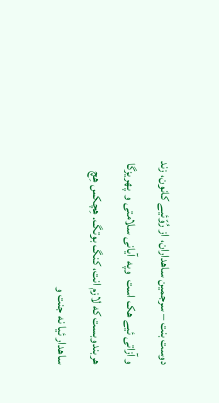دوست بنت – سرجمین ساھداران، از رُوّئیے کانون، زند و آزاتی ئیے هک است  وپه  آیانی سلامتی و  پهریزگا هربندوبست که لازم انت، کنگ بوتگ. هِچکس هِچ ساهدار ئیا نه جنت و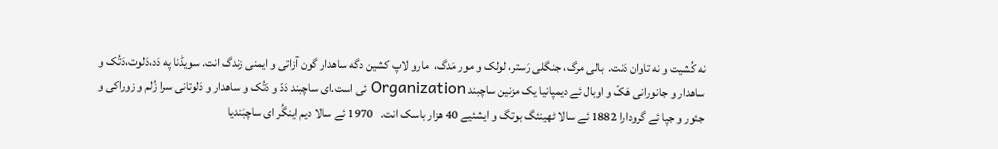نه کُشیت و نه تاوان دَنت.  بالی مرگ، جنگلی رَستر، لولک و مور مَدگ،  مارو لاپ کشین دگه ساهدار گون آزاتی و ایمنی زندگ انت. سویڈنا په دَد،دَلوت،دَتُک و ساهدار و جانورانی هَکّ و اوبال ئے دیمپانیا یک مزنین ساچبند Organization ئی است.ای ساچبند دَدّ و دَتُک و ساهدار و دَلوتانی سرا زُلم و زوراکی و جئور و جپا ئے گرودارا 1882 ئے سالا ٹهینئگ بوتگ و ایشئیے 40 هزار باسک انت.   1970 ئے سالا دیم اینگُر ای ساچبَندیا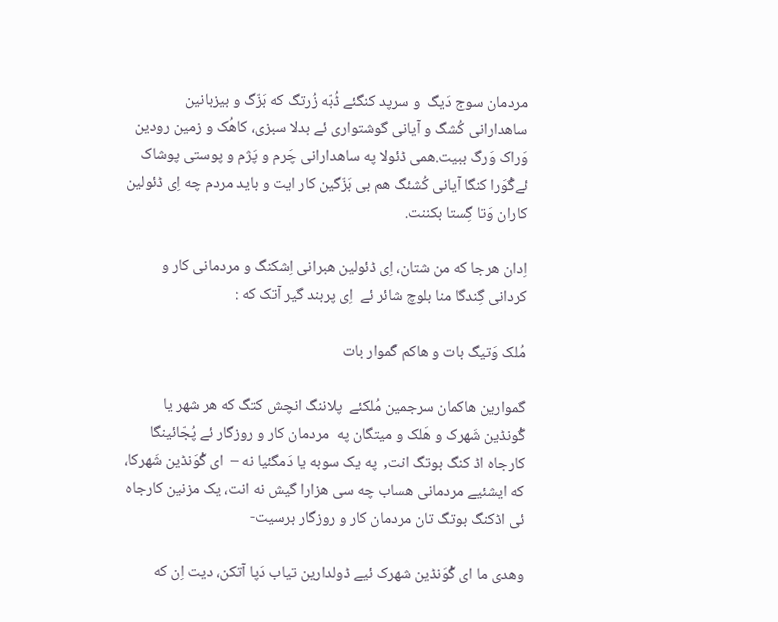مردمان سوج دَیگ  و سرپد کنگئے ڈُبّه زُرتگ که بَزّگ و بیزبانین ساهدارانی کُشگ و آیانی گوشتواری ئے بدلا سبزی، کاهُک و زمین رودین وَراک وَرگ ببیت.همی ڈئولا په ساهدارانی چَرم و پَژم و پوستی پوشاک ئےگْوَرا کنگا آیانی کُشئگ هم بی بَزّگین کار ایت و باید مردم چه اِی ڈئولین کاران وَتا گِستا بکننت.

اِدان هرجا که من شتان، اِی ڈئولین هبرانی اِشکنگ و مردمانی کار و کردانی گِندگا منا بلوچ شائر ئے  اِی پربند گیر آتک که :

مُلک وَتیگ بات و هاکم گَموار بات

گموارین هاکمان سرجمین مُلکئے  پلاننگ انچش کتگ که هر شهر یا گْونڈین شَهرک و هَلک و میتگان په  مردمان کار و روزگار ئے پُجّائینگا کارجاه اڈ کنگ بوتگ انت,  په یک سوبه یا دَمگئیا نه –  ای گْوَنڈین شَهرکا، که ایشئیے مردمانی هساب چه سی هزارا گیش نه انت، یک مزنین کارجاه ئی اڈکنگ بوتگ تان مردمان کار و روزگار برسیت-

وهدی ما ای گْوَنڈین شهرک ئیے ڈولدارین تیاب دَپا آتکن، دیت اِن که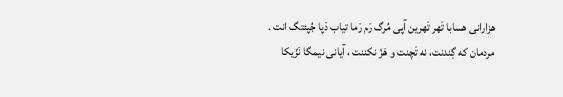هزارانی هسابا تَهر تَهرین آپی مُرگ رَم رَما تیاب دَپا جُپئتگ انت . مردمان که گِندنت، نه تَچنت و هَزّ نکننت ، آیانی نیمگا نَزّیکا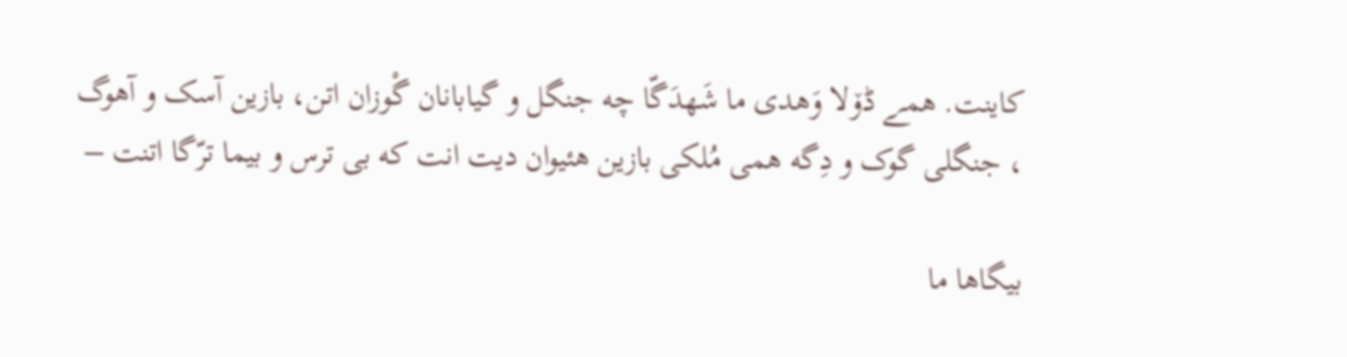کاینت. همے ڈۆلا وَهدی ما شَهدَگّا چه جنگل و گیابانان گْوزان اتن، بازین آسک و آهوگ ، جنگلی گوک و دِگه همی مُلکی بازین هئیوان دیت انت که بی ترس و بیما ترّگا اتنت –

بیگاها ما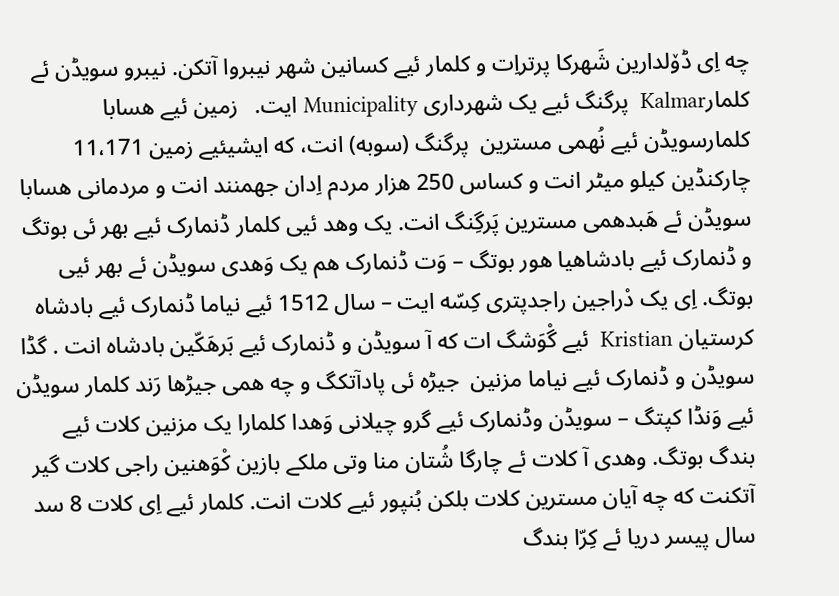چه اِی ڈۆلدارین شَهرکا پرتراِت و کلمار ئیے کسانین شهر نیبروا آتکن. نیبرو سویڈن ئے کلمارKalmar  پرگنگ ئیے یک شهرداری Municipality ایت.   زمین ئیے هسابا کلمارسویڈن ئیے نُهمی مسترین  پرگنگ (سوبه) انت، که ایشیئیے زمین 11،171 چارکنڈین کیلو میٹر انت و کساس 250 هزار مردم اِدان جهمنند انت و مردمانی هسابا سویڈن ئے هَبدهمی مسترین پَرگِنگ انت. یک وهد ئیی کلمار ڈنمارک ئیے بهر ئی بوتگ و ڈنمارک ئیے بادشاهیا هور بوتگ – وَت ڈنمارک هم یک وَهدی سویڈن ئے بهر ئیی بوتگ. اِی یک دْراجین راجدپتری کِسّه ایت – سال 1512 ئیے نیاما ڈنمارک ئیے بادشاه کرستیان Kristian  ئیے گْوَشگ ات که آ سویڈن و ڈنمارک ئیے بَرهَکّین بادشاه انت . گڈا سویڈن و ڈنمارک ئیے نیاما مزنین  جیڑه ئی پادآتکگ و چه همی جیڑها رَند کلمار سویڈن ئیے وَنڈا کپتگ – سویڈن وڈنمارک ئیے گرو چیلانی وَهدا کلمارا یک مزنین کلات ئیے بندگ بوتگ. وهدی آ کلات ئے چارگا شُتان منا وتی ملکے بازین کْوَهنین راجی کلات گیر آتکنت که چه آیان مسترین کلات بلکن بُنپور ئیے کلات انت. کلمار ئیے اِی کلات 8 سد سال پیسر دریا ئے کِرّا بندگ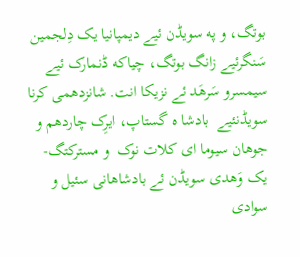بوتگ، و په سویڈن ئیے دیمپانیا یک دِلجمین سَنگرئیے زانگ بوتگ، چیاکه ڈنمارک ئیے سیمسرو سَرهَد ئے نزیکا انت. شانزدھمی کرنا سویڈنئیے  بادشا ه گستاپ، ایرِک چاردهم و جوهان سیوما ای کلات نوک  و مسترکتگ-  یک وَھدی سویڈن ئے بادشاھانی سئیل و سوادی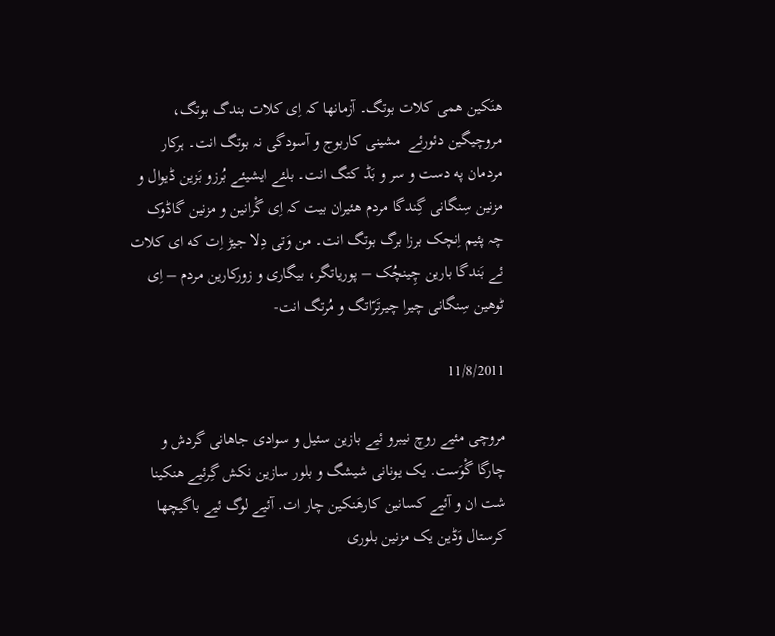ھنَکین ھمی کلات بوتگ۔ آزمانھا کہ اِی کلات بندگ بوتگ، مروچیگین دئورئے  مشینی کاربوج و آسودگی نہ بوتگ انت۔ ہرکار مردمان په دست و سر و بَڈ کتگ انت۔ بلئے ایشیئے بُرزو بَزین ڈیوال و مزنین سِنگانی گِندگا مردم ھئیران بیت کہ اِی گْرانین و مزنین گاڈوک چہ پئیم اِنچک برزا برگ بوتگ انت۔ من وَتی دِلا جیڑ اِت که ای کلات ئے بَندگا بارین چِینچُک – پوریاتگر، بیگاری و زورکارین مردم – اِی ٹوهین سِنگانی چیرا چیرتَرّاتگ و مُرتگ انت-

11/8/2011

مروچی مئیے روچ نیبرو ئیے بازین سئیل و سوادی جاهانی گردش و چارگا گْوَست. یک یونانی شیشگ و بلور سازین نکش گِرئیے هنکینا شت ان و آئیے کسانین کارهَنکین چار ات. آئیے لوگ ئیے باگیچها کرستال وَڈین یک مزنین بلوری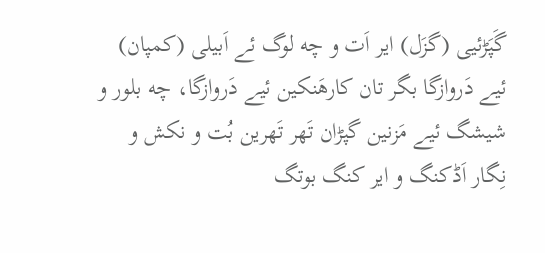گَپَڑئیی (گزَل) ایر اَت و چه لوگ ئے اَبیلی (کمپان) ئیے دَروازگا بگر تان کارهَنکین ئیے دَروازگا، چه بلور و شیشگ ئیے مَزنین گپڑان تَهر تَهرین بُت و نکش و نِگار اَڈکنگ و ایر کنگ بوتگ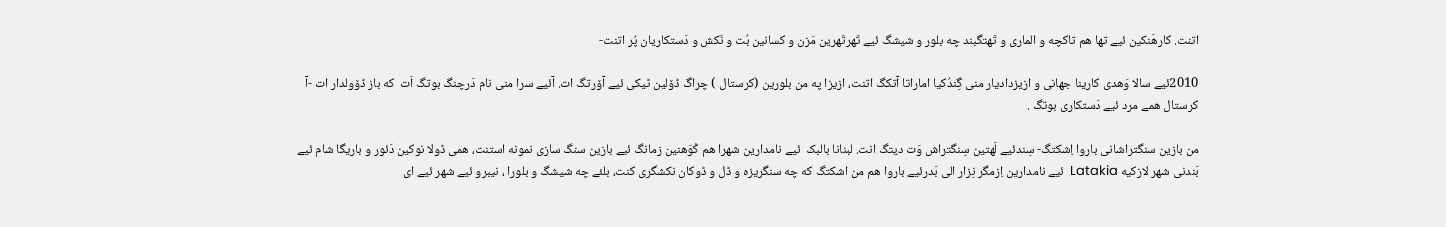اتنت. کارهَنکین ئیے تها هم تاکچه و الماری و تَهتگبند چه بلور و شیشگ ئیے تَهرتَهرین مَزن و کسانین بُت و نَکش و دَستکاریان پُر اتنت-

2010ئیے سالا وَهدی کارینا جهانی و ازیزدادیار منی گِندُکیا اماراتا آتکگ اتنت، ازیزا په من بلورین (کرستال ) چراگ ڈۆلین ٹیکی ئیے آۆرتگ ات. آئیے سرا منی نام دَرچنگ بوتگ اَت  که باز ڈۆولدار ات -آ کرستال همے مرد ئیے دَستکاری بوتگ .

من بازین سنگتراشانی باروا اِشکتگ- سِندئیے لَهتین سِنگتراش وَت دیتگ انت. لبنانا بالبک  ئیے نامدارین شهرا هم کْوَهنین زمانگ ئیے بازین سنگ سازی نمونه استنت، همی ڈولا نوکین دَئور و باریگا شام ئیے بَندنی شهر لازکیه Latakia  ئیے نامدارین اِزمگر نِزار الی بَدرئیے باروا هم من اشکتگ که چه سنگریزه و ڈل و ڈوکان نکشگری کنت، بلئے چه شیشگ و بلورا ، نیبرو ئیے شهر ئیے ای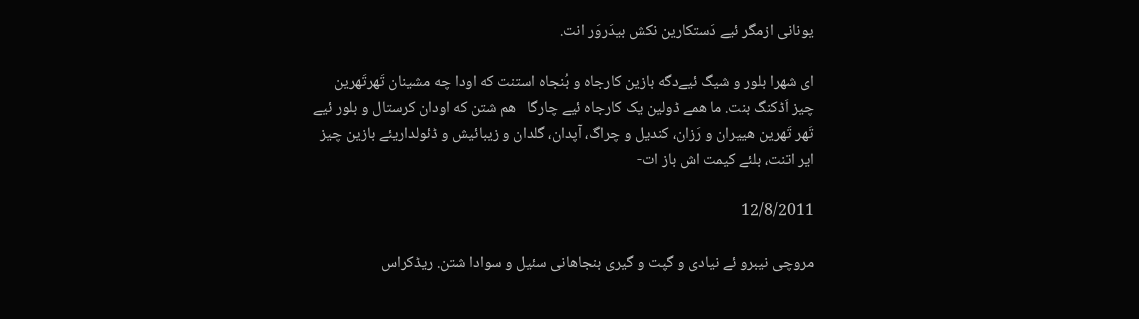یونانی ازمگر ئیے دَستکارین نکش بیدَروَر انت.

ای شهرا بلور و شیگ ئیےدگه بازین کارجاه و بُنجاه استنت که اودا چه مشینان تَهرتَهرین چیز اَڈکنگ بنت. ما همے ڈولین یک کارجاه ئیے چارگا   هم شتن که اودان کرستال و بلور ئیے تَهر تَهرین هییران و رَزان، کندیل و چراگ، آپدان، گلدان و زیبائیش و ڈئولداریئے بازین چیز ایر اتنت، بلئے کیمت اش باز ات-

12/8/2011

مروچی نیبرو ئے نیادی و گپت و گیری بنجاهانی سئیل و سوادا شتن. ریڈکراس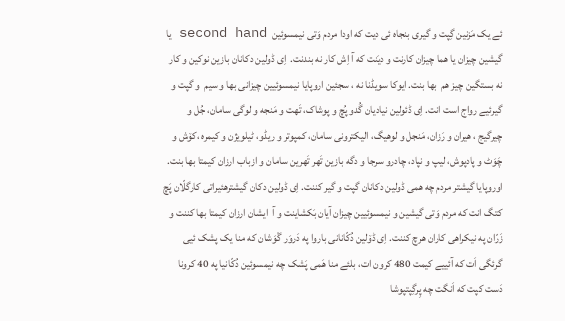ئے یک مَزنین گِپت و گیری بنجاه ئی دیت که اودا مردم وَتی نیمسوئین  second hand یا گیشین چیزان یا هما چیزان کارنت و دیَنت که آ اِش کار نه بندنت.  اِی ڈولین دکانان بازین نوکین و کار نه بستگین چیز هم  بها بنت. ایوکا سویڈنا نه ، سجئین اروپایا نیمسوئیین چیزانی بها و سیم  و گپت و گیرئیے رواج است انت. اِی ڈئولین نیادیان گُدو پُچ و پوشاک، تَهت و مَنجه و لوگی سامان، جُل و چیرگیج ، هیران و رَزان، مَنجل و لوهیگ، الیکترونی سامان، کمپوتر و ریڈو، ٹیلویژن و کیمره ،کۆش و چَوَٹ و پادپوش، لیپ و نپاد، چادرو سرجا و دگه بازین تَهر تَهرین سامان و ازباب ارزان کیمتا بها بنت. اوروپایا گیشتر مردم چه همی ڈولین دکانان گپت و گیر کننت. اِی ڈولین دکان گیشترهئیراتی کارگلّان پَچ کتگ انت که مردم وَتی گیشین و نیمسوئیین چیزان آیان بَکشاینت و آ  ایشان ارزان کیمتا بها کننت و زَرّان په نیکراهی کاران هرچ کننت. اِی ڈۆلین دُکّانانی باروا په دَروَر گْوَشان که منا یک پشک ئیی گرئگی اَت که آئییے کیمت 480 کرون ات، بلئے منا هَمی پَشک چه نیمسوئین دُکّانیا په 40 کرونا دَست کپت که اَنگت چه پِرگِپتپوشا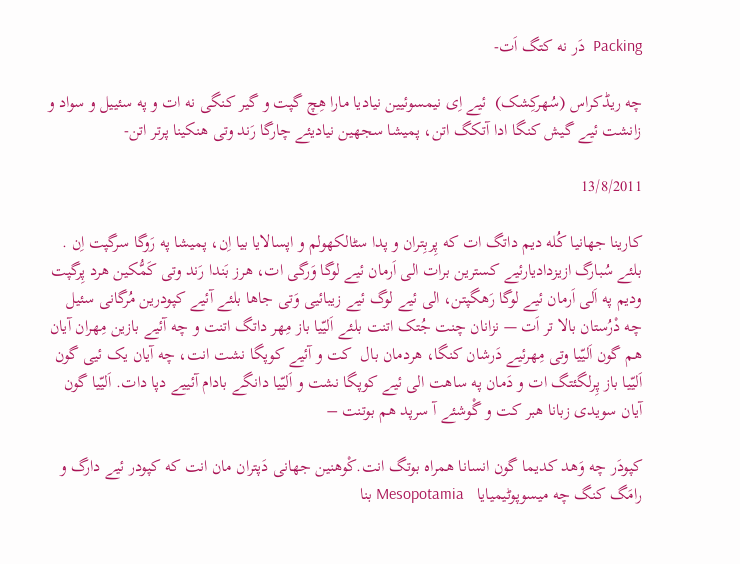Packing  دَر نه کتگ اَت-

چه ریڈکراس (سُهرکِشک)  ئیے اِی نیمسوئیین نیادیا مارا هِچ گپت و گیر کنگی نه ات و په سئییل و سواد و زانشت ئیے گیش کنگا ادا آتکگ اتن، پمیشا سجهین نیادیئے چارگا رَند وتی هنکینا پرتر اتن-

13/8/2011

کارینا جهانیا کُله دیم داتگ ات که پِربِتران و پدا سٹالکهولم و اپسالایا بیا اِن، پمیشا په رَوگا سرگپت اِن . بلئے سُبارگ ازیزدادیارئیے کسترین برات الی اَرمان ئیے لوگا وَرگی ات، هرز بَندا رَند وتی کَمُّکین هرد پِرگپت ودیم په اَلی اَرمان ئیے لوگا رَهگپتن، الی ئیے لوگ ئیے زیبائیی وَتی جاها بلئے آئیے کپودرین مُرگانی سئیل چه دْرُستان بالا تر اَت — نزانان چنت جُتک اتنت بلئے اَلیّیا باز مِهر داتگ اتنت و چه آئیے بازین مِهران آیان هم گون اَلیّیا وتی مِهرئیے دَرشان کنگا، هردمان بال  کت و آئیے کوپگا نشت انت، چه آیان یک ئیی گون اَلیّیا باز پِرلگئتگ ات و دَمان په ساهت الی ئیے کوپگا نشت و اَلیّیا دانگے بادام آئییے دپا دات. اَلیّیا گون آیان سویدی زبانا هبر کت و گْوشئے آ سرپد هم بوتنت –

کپودَر چه وَهد کدیما گون انسانا همراه بوتگ انت.کْوهنین جهانی دَپتران مان انت که کپودر ئیے دارگ و رامَگ کنگ چه میسوپوٹیمیایا   Mesopotamia بنا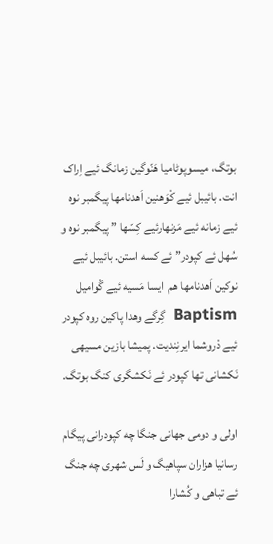بوتگ، میسوپوٹامیا هَنّوگین زمانگ ئیے اِراک انت. بائیبل ئیے کْوَهنین اَهدنامها پیگمبر نوه ئیے زمانه ئیے مَزنهارئیے کِسّها ” پیگمبر نوه و سُهل ئے کپودر” ئے کسه استن. بائیبل ئیے نوکین اَهدنامها هم  ایسا مَسیه ئیے گْوامیل    Baptism  گِرگے وهدا پاکین روه کپودر ئیے دْروشما ایرنِندیت. پمیشا بازین مسیهی نَکشانی تها کپودر ئے نَکشگری کنگ بوتگ.

اولی و دومی جهانی جنگا چه کپودرانی پیگام رسانیا هزاران سپاهیگ و لَس شهری چه جنگ ئے تباهی و کُشارا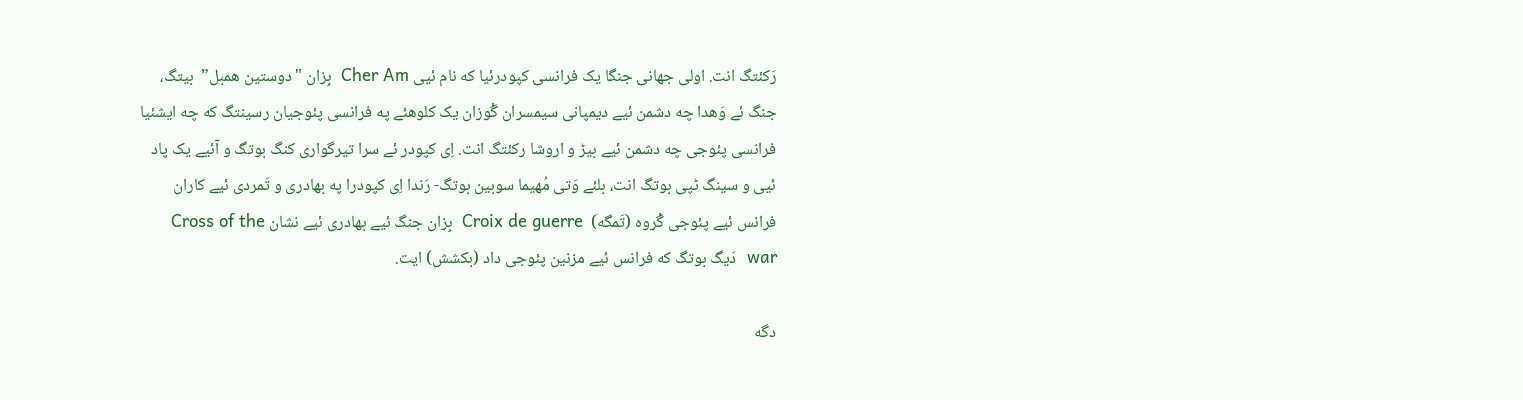رَکئتگ انت. اولی جهانی جنگا یک فرانسی کپودرئیا که نام ئیی Cher Am  بِزان "دوستین همبل”  بیتگ، جنگ ئے وَهدا چه دشمن ئیے دیمپانی سیمسران گْوزان یک کلوهئے په فرانسی پئوجیان رسینتگ که چه ایشئیا فرانسی پئوجی چه دشمن ئیے بیڑ و اروشا رکئتگ انت. اِی کپودر ئے سرا تیرگواری کنگ بوتگ و آئیے یک پاد ئیی و سینگ ٹپی بوتگ انت، بلئے وَتی مُهیما سوبین بوتگ- رَندا اِی کپودرا په بهادری و تَمردی ئیے کاران فرانس ئیے پئوجی گْروه (تَمگه)  Croix de guerre  بِزان جنگ ئیے بهادری ئیے نشان Cross of the war  دَیگ بوتگ که فرانس ئیے مزنین پئوجی داد (بکشش) ایت.

دگه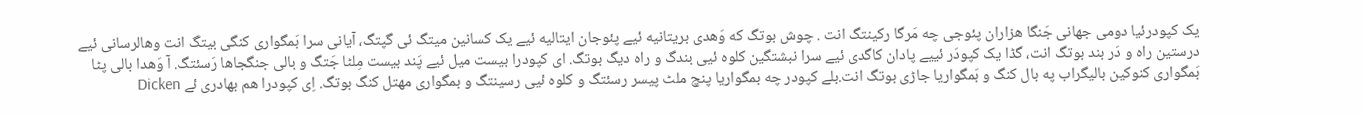یک کپودرئیا دومی جهانی جَنگا هزاران پئوجی چه مَرگا رکینتگ انت . چوش بوتگ که وَهدی بریتانیه ئیے پئوجان ایتالیه ئیے یک کسانین میتگ ئی گپتگ، آیانی سرا بَمگواری کنگی بیتگ انت وهالرسانی ئیے درستین راه و دَر بند بوتگ انت، گڈا یک کپودَر ئییے پادان کاگدی ئیے سرا نبشتگین کلوه ئیی بندگ و راه دیگ بوتگ. ای کپودرا بیست میل ئیے پَند بیست مِلٹا جَتگ و بالی جنگجاها رَسئتگ. آ وَهدا بالی پٹا بَمگواری کنوکین بالیگراب په بال کنگ و بَمگواریا جاڑی بوتگ انت.بلے کپودر چه بمگواریا پنچ ملٹ پیسر رسئتگ و کلوه ئیی رسینتگ و بمگواری مهتل کنگ بوتگ. اِی کپودرا هم بهادری ئے Dicken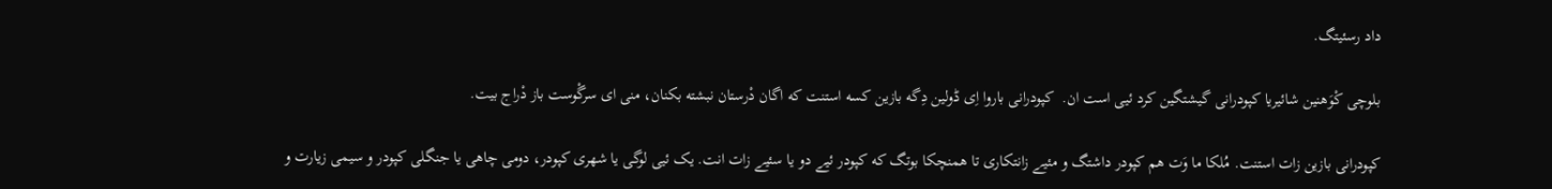داد رسئیتگ.

بلوچی کْوَهنین شائیریا کپودرانی گیشتگین کرد ئیی است ان.  کپودرانی باروا اِی ڈولین دِگه بازین کسه استنت که اگان دْرستان نبشته بکنان، منی ای سرگْوست باز دْراج بیت.

کپودرانی بازین زات استنت. مُلکا ما وَت هم کپودر داشتگ و مئیے زانتکاری تا همنچکا بوتگ که کپودر ئیے دو یا سئیے زات انت. یک ئیی لوگی یا شهری کپودر، دومی چاهی یا جنگلی کپودر و سیمی زیارت و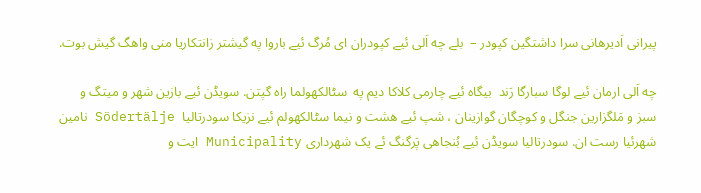پیرانی اَدیرهانی سرا داشتگین کپودر –  بلے چه اَلی ئیے کپودران ای مُرگ ئیے باروا په گیشتر زانتکاریا منی واهگ گیش بوت.

چه اَلی ارمان ئیے لوگا سبارگا رَند  بیگاه ئیے چارمی کلاکا دیم په  سٹالکهولما راه گپتن. سویڈن ئیے بازین شهر و میتگ و سبز و مَلگزارین جنگل و کوچگان گوازینان ، شپ ئیے هشت و نیما سٹالکهولم ئیے نزیکا سودرتالیا  Södertälje نامین شهرئیا رست ان. سودرتالیا سویڈن ئیے بُنجاهی پَرگنگ ئے یک شهرداری Municipality ایت و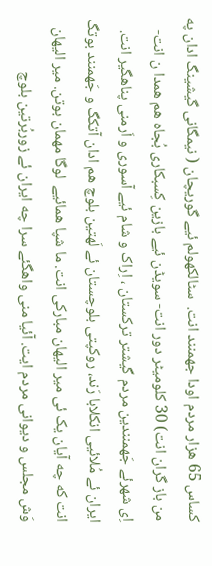کساس 65 هزار مردم اودا جهمنند انت.  سٹالکهولم ئیے گوریچان ( نیمگانی گیشینگ ادان په من باز گران انت) 30 کلومیٹر دور انت- سویڈن ئیے بازین کِسبکاری بُجاه هم همدا ن انت-  اِی شهرئے جَهمنندین مردم گیشتر ترکستان ، اِراک و شام ئیے آسوری و اَرمنی پناهگیر انت. ایران ئے مُلائیی انکلابا رَند، روکپتی بلوچستان ئے لَهتین بلوچ هم ادان آتکگ و جَهمنند بوتگ انت که چه آیان یک ئی میر الیهان مبارکی انت. ما شپا همائیے  لوگا مهمان بوتن. میر الیهان وَش مجلس و دیوانی مردم ایت. آئیا منی واهگئے سرا چه ایران ئے زوربُرتین بلوچ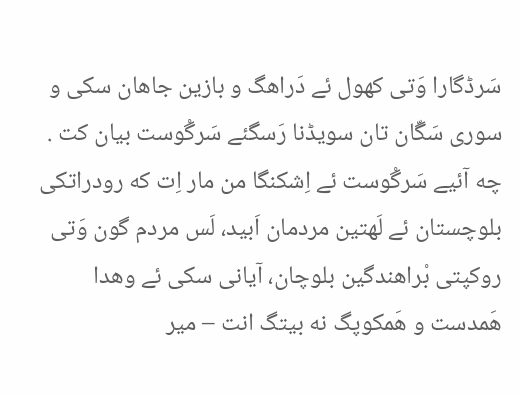سَرڈگارا وَتی کهول ئے دَراهگ و بازین جاهان سکی و سوری سَگّان تان سویڈنا رَسگئے سَرگْوست بیان کت . چه آئیے سَرگْوست ئے اِشکنگا من مار اِت که رودراتکی بلوچستان ئے لَهتین مردمان اَبید، لَس مردم گون وَتی روکپتی بْراهندگین بلوچان، آیانی سکی ئے وهدا هَمدست و هَمکوپگ نه بیتگ انت – میر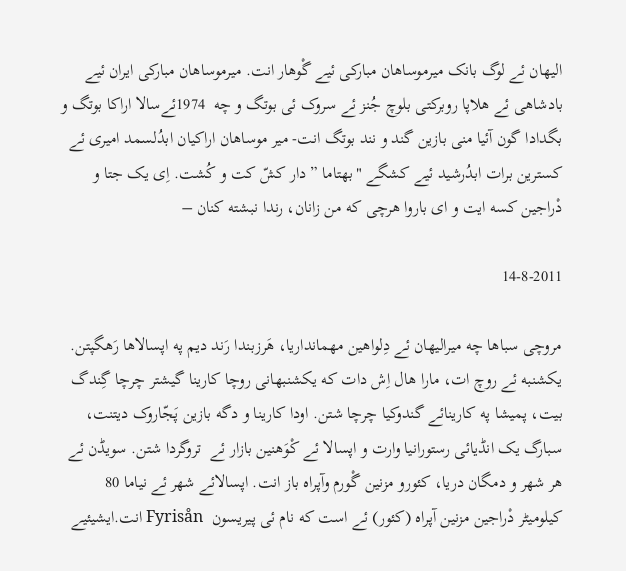الیهان ئے لوگ بانک میرموساهان مبارکی ئیے گْوهار انت. میرموساهان مبارکی ایران ئیے بادشاهی ئے هلاپا روبرکتی بلوچ جُنز ئے سروک ئی بوتگ و چه  1974ئےسالا اراکا بوتگ و بگدادا گون آئیا منی بازین گند و نند بوتگ انت- میر موساهان اراکیان ابدُلسمد امیری ئے کسترین برات ابدُرشید ئیے کشگے "بهتاما ” دار کشّ کت و کُشت. اِی یک جتا و دْراجین کسه ایت و ای باروا هرچی که من زانان، رندا نبشته کنان –

14-8-2011

مروچی سباها چه میرالیهان ئے دِلواهین مهمانداریا، هَرزبندا رَند دیم په اپسالاها رَهگپتن. یکشنبه ئے روچ ات، مارا هال اِش دات که یکشنبهانی روچا کارینا گیشتر چرچا گِندگ بیت، پمیشا په کارینائے گندوکیا چرچا شتن. اودا کارینا و دگه بازین پَجّاروک دیتنت، سبارگ یک انڈیائی رستورانیا وارت و اپسالا ئے کْوَهنین بازار ئے  تروگردا شتن. سویڈن ئے هر شهر و دمگان دریا، کئورو مزنین گْورم وآپراه باز انت. اپسالائے شهر ئے نیاما 80 کیلومیٹر دْراجین مزنین آپراه (کئور) ئے است که نام ئی پیریسون  Fyrisån انت.ایشیئیے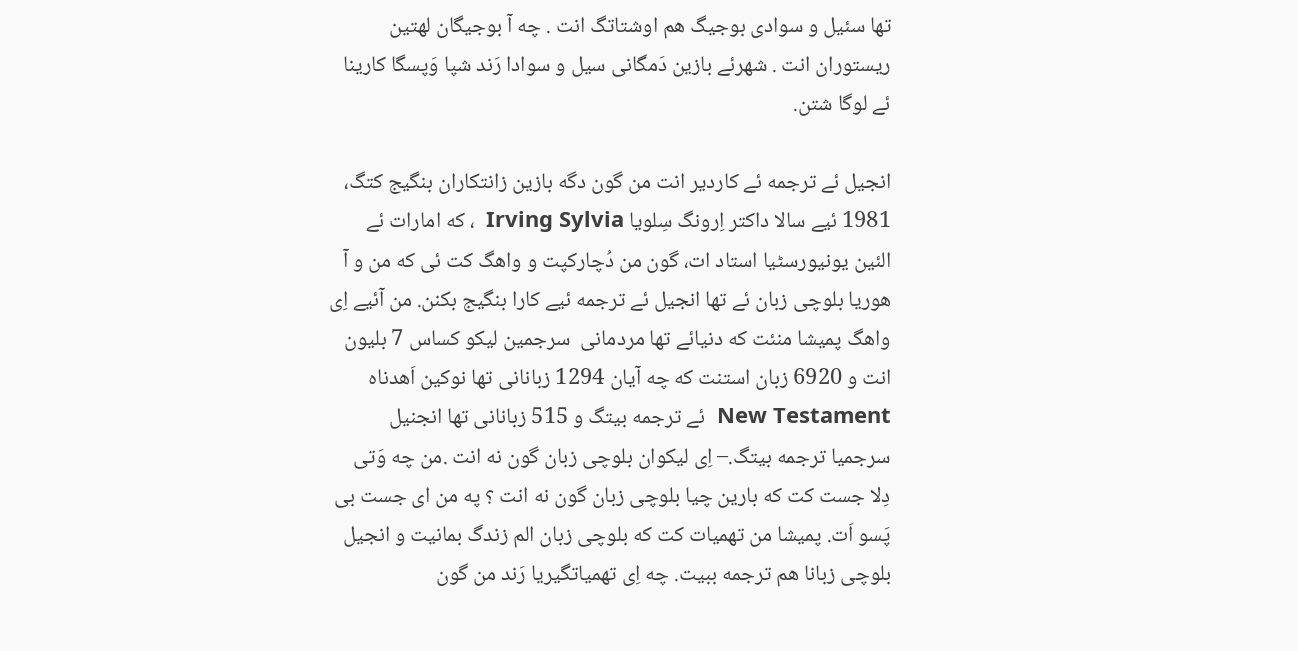تها سئیل و سوادی بوجیگ هم اوشتاتگ انت . چه آ بوجیگان لهتین ریستوران انت . شهرئے بازین دَمگانی سیل و سوادا رَند شپا وَپسگا کارینا ئے لوگا شتن.

انجیل ئے ترجمه ئے کاردیر انت من گون دگه بازین زانتکاران بنگیج کتگ، 1981 ئیے سالا داکتر اِرونگ سِلویا Irving Sylvia  ، که امارات ئے الئین یونیورسٹیا استاد ات، گون من دُچارکپت و واهگ کت ئی که من و آ هوریا بلوچی زبان ئے تها انجیل ئے ترجمه ئیے کارا بنگیج بکنن. من آئیے اِی واهگ پمیشا منئت که دنیائے تها مردمانی  سرجمین لیکو کساس 7 بلیون انت و 6920 زبان استنت که چه آیان 1294 زبانانی تها نوکین اَهدناه New Testament  ئے ترجمه بیتگ و 515 زبانانی تها انجنیل سرجمیا ترجمه بیتگ.– اِی لیکوان بلوچی زبان گون نه انت .من چه وَتی دِلا جست کت که بارین چیا بلوچی زبان گون نه انت ؟ په من ای جست بی پَسو اَت. پمیشا من تهمیات کت که بلوچی زبان الم زندگ بمانیت و انجیل بلوچی زبانا هم ترجمه ببیت. چه اِی تهمیاتگیریا رَند من گون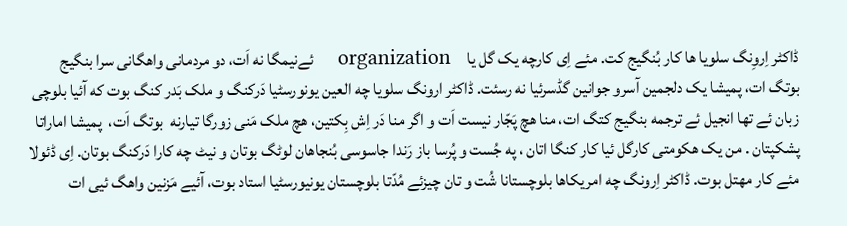ڈاکٹر اِروِنگ سلویا ها کار بُنگیج کت. مئے اِی کارچه یک گل یا     organization    ئےنیمگا نه اَت، دو مردمانی واهگانی سرا بنگیج بوتگ ات، پمیشا یک دلجمین آسرو جوانین گڈسرئیا نه رسئت. ڈاکٹر ارونگ سلویا چه العین یونورسٹیا دَرکنگ و ملک بَدر کنگ بوت که آئیا بلوچی زبان ئے تها انجیل ئے ترجمه بنگیج کتگ ات، منا هچ پَجّار نیست اَت و اگر منا دَر اِش بِکتین، هچ ملک مَنی زورگا تیارنه  بوتگ اَت،  پمیشا اماراتا پشکپتان . من یک هکومتی کارگل ئیا کار کنگا اتان ، په جُست و پُرسا باز رَندا جاسوسی بُنجاهان لوٹگ بوتان و نیٹ چه کارا دَرکنگ بوتان. اِی ڈئولا مئے کار مهتل بوت. ڈاکٹر اِرونگ چه امریکاها بلوچستانا شُت و تان چیزئے مُدّتا بلوچستان یونیورسٹیا استاد بوت، آئیے مَزنین واهگ ئیی ات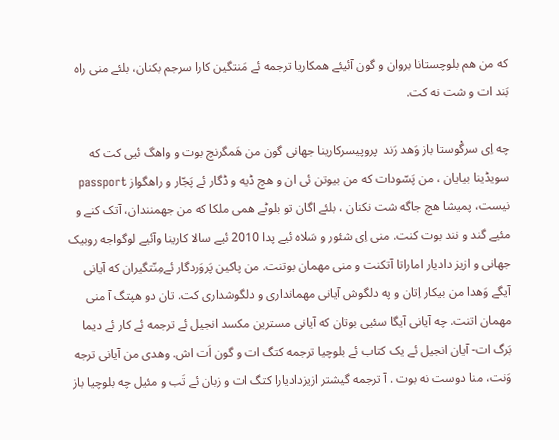که من هم بلوچستانا بروان و گون آئیئے همکاریا ترجمه ئے مَنتگین کارا سرجم بکنان، بلئے منی راه بَند ات و شت نه کت.

چه اِی سرگْوستا باز وَهد رَند  پروپیسرکارینا جهانی گون من هَمگرنچ بوت و واهگ ئیی کت که سویڈینا بیایان ، من پَسّودات که من بیوتن ئی ان و هچ ڈیه و ڈگار ئے پَجّار و راهگواز passport  نیست، پمیشا هچ جاگه شت نکنان ، بلئے اگان تو بلوٹے همی ملکا که من جهمنندان، آتک کنے و مئیے گند و نند بوت کنت. منی اِی شئور و سَلاه ئیے پدا 2010 ئیے سالا کارینا وآئیے لوگواجه روبیک جهانی و ازیز دادیار اماراتا آتکنت و منی مهمان بوتنت. من پاکین پَروَردگار ئےمِنّتگیران که آیانی آیگے وَهدا من بیکار اِتان و په دلگوش آیانی مهمانداری و دلگوشداری کت. تان دو هپتگ آ منی مهمان اتنت. چه آیانی آیگا سئیی بوتان که آیانی مسترین مکسد انجیل ئے ترجمه ئے کار ئے دیما بَرگ ات- آیان انجیل ئے یک کتاب ئے بلوچیا ترجمه کتگ ات و گون اَت اش. وهدی من آیانی ترجه وَنت، منا دوست نه بوت . آ ترجمه گیشتر ازیزدادیارا کتگ ات و زبان ئے تَب و مئیل چه بلوچیا باز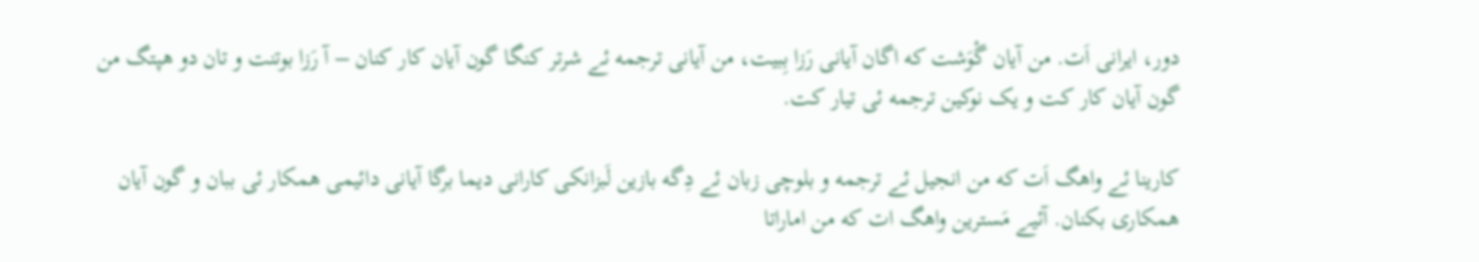دور، ایرانی اَت. من آیان گْوَشت که اگان آیانی رَزا بِبیت، من آیانی ترجمه ئے شرتر کنگا گون آیان کار کنان – آ رَزا بوتنت و تان دو هپتگ من گون آیان کار کت و یک نوکین ترجمه ئی تیار کت.

کارینا ئے واهگ اَت که من انجیل ئے ترجمه و بلوچی زبان ئے دِگه بازین لَبزانکی کارانی دیما برگا آیانی دائیمی همکار ئی ببان و گون آيان همکاری بکنان. آئیے مَسترین واهگ ات که من اماراتا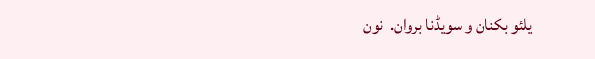یلئو بکنان و سویڈنا بروان.  نون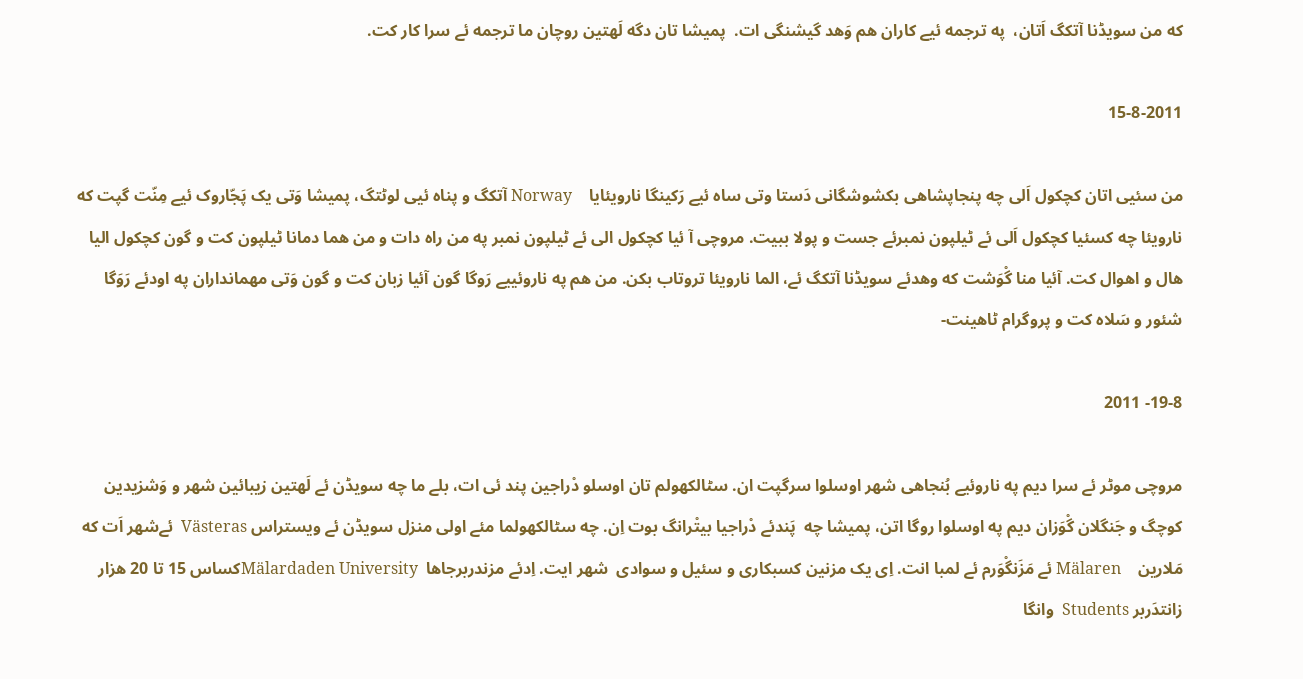که من سویڈنا آتکگ اَتان،  په ترجمه ئیے کاران هم وَهد گیشنگی ات.  پمیشا تان دگه لَهتین روچان ما ترجمه ئے سرا کار کت.

15-8-2011

من سئیی اتان کچکول اَلی چه پنجاپشاهی بکشوشگانی دَستا وتی ساه ئیے رَکینگا نارویئایا    Norway آتکگ و پناه ئیی لوٹتگ، پمیشا وَتی یک پَجّاروک ئیے مِنّت گپت که نارویئا چه کسئیا کچکول اَلی ئے ٹیلپون نمبرئے جست و پولا ببیت. مروچی آ ئیا کچکول الی ئے ٹیلپون نمبر په من راه دات و من هما دمانا ٹیلپون کت و گون کچکول الیا هال و اهوال کت. آئیا منا گْوَشت که وهدئے سویڈنا آتکگ ئے، الما نارویئا تروتاب بکن. من هم په ناروئییے رَوگا گون آئیا زبان کت و گون وَتی مهمانداران په اودئے رَوَگا شئور و سَلاه کت و پروگرام ٹاهینت-

19-8- 2011

مروچی موٹر ئے سرا دیم په ناروئیے بُنجاهی شهر اوسلوا سرگپت ان. سٹالکهولم تان اوسلو دْراجین پند ئی ات، بلے ما چه سویڈن ئے لَهتین زیبائین شهر و وَشزیدین کوچگ و جَنگلان گْوَزان دیم په اوسلوا روگا اتن، پمیشا چه  پَندئے دْراجیا بیتْرانگ بوت اِن. چه سٹالکهولما مئے اولی منزل سویڈن ئے ویستراس Västeras  ئےشهر اَت که مَلارین    Mälaren ئے مَزَنگْوَرم ئے لمبا انت. اِی یک مزنین کسبکاری و سئیل و سوادی  شهر ایت. اِدئے مزندربرجاها  Mälardaden Universityکساس 15 تا 20 هزار زانتدَربر Students  وانگا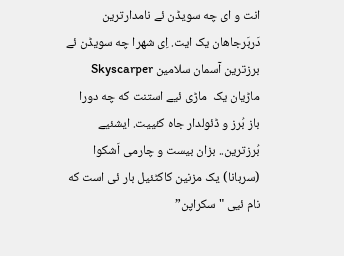انت و ای چه سویڈن ئے نامدارترین دَربَرجاهان یک ایت. اِی شهرا چه سویڈن ئے برزترین آسمان سلامین Skyscarper ماڑیان یک  ماڑی ئیے استنت که چه دورا باز بُرز و ڈئولدار جاه کئییت. ایشئیے بُرزترین.. بزان بیست و چارمی اَشکوا (سربانا) یک مزنین کاکٹئیل بار ئی است که نام ئیی "سکراپن”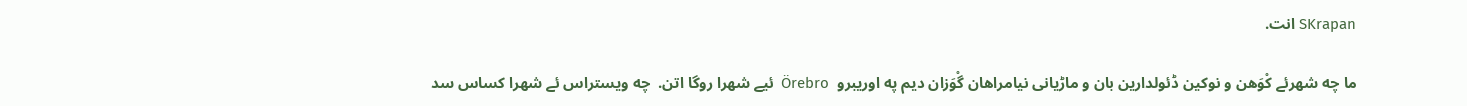SKrapan انت.

ما چه شهرئے کْوَهن و نوکین ڈئولدارین بان و ماڑیانی نیامراهان گْوَزان دیم په اوریبرو  Örebro  ئیے شهرا روگا اتن.  چه ویستراس ئے شهرا کساس سد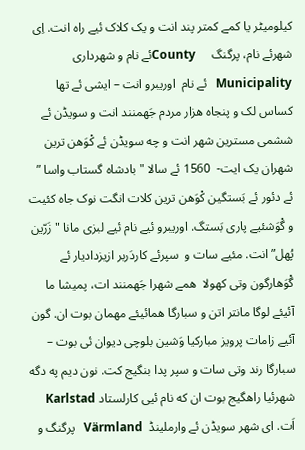کیلومیٹر یا کمے کمتر پند انت و یک کلاک ئیے راه انت. اِی شهرئے نام، پرگنگ     Countyئے نام و شهرداری Municipality   ئے نام  اوریبرو انت – ایشی ئے تها کساس لک و پنجاه هزار مردم جَهمنند انت و سویڈن ئے ششمی مسترین شهر انت و چه سویڈن ئے کْوَهن ترین شهران یک ایت-  1560 ئے سالا "بادشاه گستاب واسا ” ئے دئور ئے بَستگین کْوَهن ترین کلات انگت نوک جاه کئیت و گْوَشئیے پاری بَستگ. اوریبرو ئیے نام ئیے لبزی مانا "زَرّین پُهل” انت. مئیے سات و  سپرئے کاردَربر ازیزدادیار ئے گْوَهارگون وتی کهولا  همے شهرا جَهمنند ات، پمیشا ما آئیئے لوگا مانتر اتن و سبارگا همائیئے مهمان بوت ان. گون آئیے زامات پرویز مبارکیا وَشین بلوچی دیوان ئی بوت – سبارگا رند وتی سات و سپر پدا بنگیج کت. نون دیم په دگه شهرئیا راهگیج بوت ان که نام ئیی کارلستاد Karlstad  اَت. ای شهر سویڈن ئے وارملینڈ  Värmland   پرگنگ و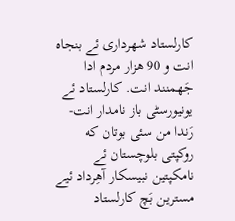کارلستاد شهرداری ئے بنجاه انت و 90 هزار مردم ادا جَهمنند انت. کارلستاد ئے یونیورسٹی باز نامدار انت- رَندا من سئی بوتان که روکپتی بلوچستان ئے نامکپتین نبیسکار آهِرداد ئیے مسترین بَچ کارلستاد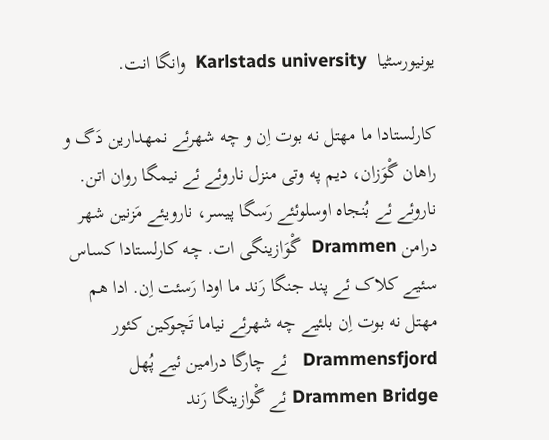یونیورسٹیا  Karlstads university  وانگا انت.

کارلستادا ما مهتل نه بوت اِن و چه شهرئے نمهدارین دَگ و راهان گْوَزان، دیم په وتی منزل ناروئے ئے نیمگا روان اتن. ناروئے ئے بُنجاه اوسلوئئے رَسگا پیسر، نارویئے مَزنین شهر درامن Drammen  گْوَازینگی ات. چه کارلستادا کساس سئیے کلاک ئے پند جنگا رَند ما اودا رَسئت اِن. ادا هم مهتل نه بوت اِن بلئیے چه شهرئے نیاما تَچوکین کئور    Drammensfjord   ئے چارگا درامین ئیے پُهل Drammen Bridge ئے گْوازینگا رَند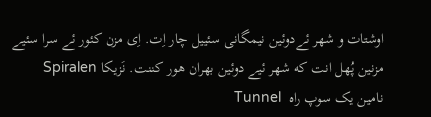اوشتات و شهر ئےدوئین نیمگانی سئییل چار اِت. اِی مزن کئور ئے سرا سئیے مزنین پُهل انت که شهر ئیے دوئین بهران هور کننت. نَزیکا Spiralen   نامین یک سوپ راه  Tunnel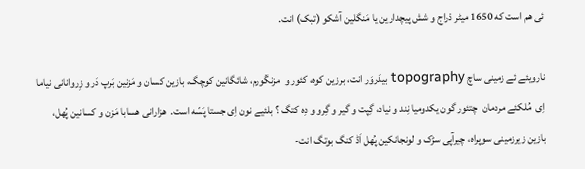ئی هم است که 1650 میٹر دْراج و شش پیچدارین یا مَنگلین آشکو (تبک) انت.

نارویئے ئے زمینی ساچ topography بیدَروَر انت، برزین کوه، کئور و  مزنگْورم، شائگانین کوچگ، بازین کسان و مَزنین بَرپ دَر و زِروانانی نیاما اِی  مُلکئے مردمان  چتئور گون یکدومیا نِند و نیاد، گِپت و گیر و گِرو و دِه کتگ ؟ بلئیے نون اِی جستا پَسّه است.  ھزارانی ھسابا مَزن و کسانین پُهل، بازین زیرزمینی سوپراه، چیرآپی سڑک و لونجانکین پُهل اَڈ کنگ بوتگ انت-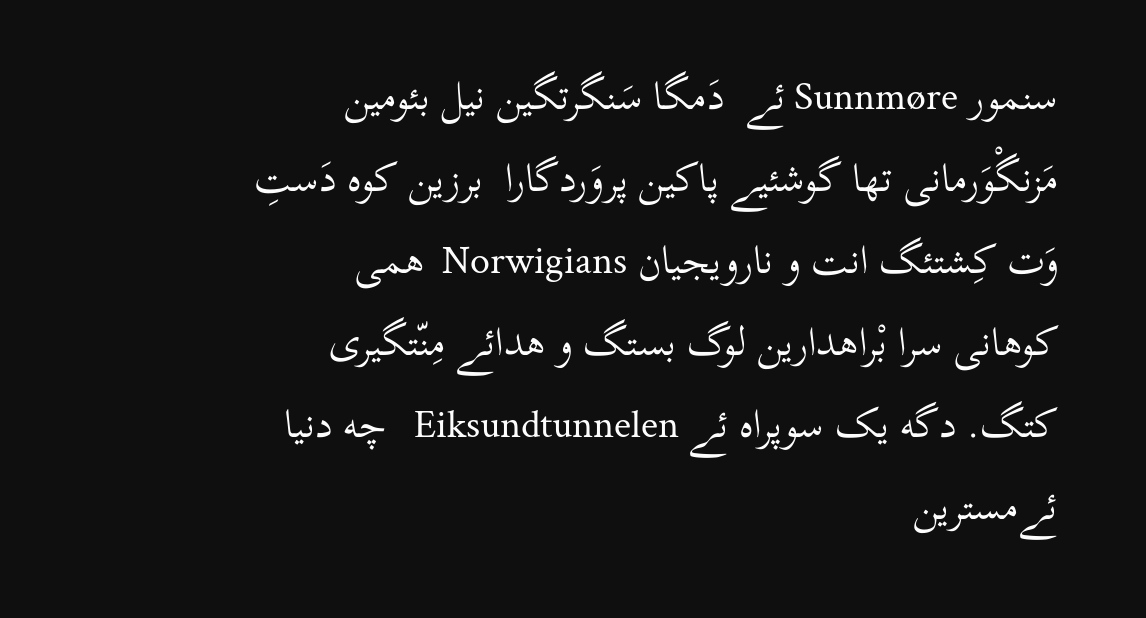سنمور Sunnmøre ئے  دَمگا سَنگرتگین نیل بئومین مَزنگْوَرمانی تها گوشئیے پاکین پروَردگارا  برزین کوه دَستِ وَت کِشتئگ انت و نارویجیان Norwigians  همی کوهانی سرا بْراهدارین لوگ بستگ و هدائے مِنّتگیری کتگ. دگه یک سوپراه ئے Eiksundtunnelen   چه دنیا ئےمسترین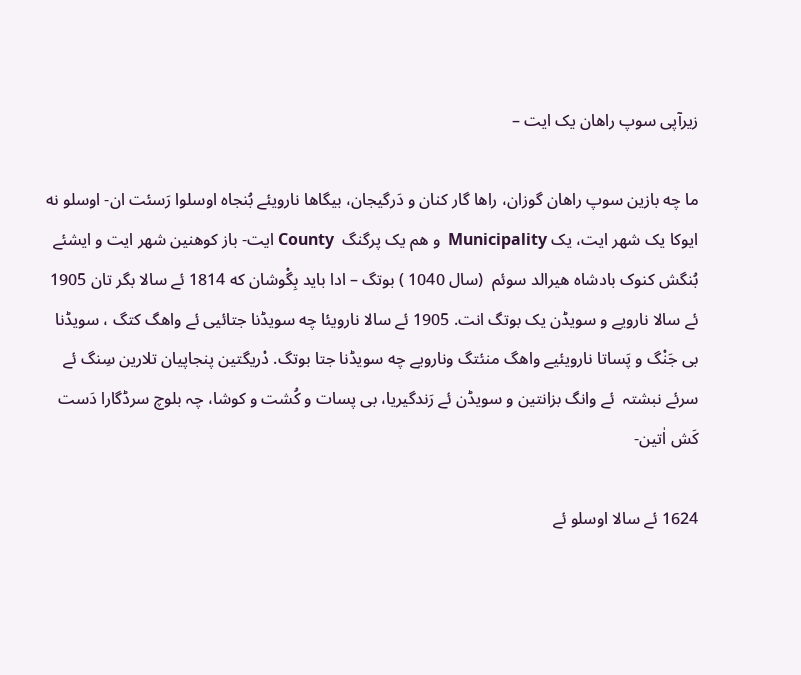زیرآپی سوپ راهان یک ایت –

ما چه بازین سوپ راهان گوزان، راها گار کنان و دَرگیجان، بیگاها نارویئے بُنجاہ اوسلوا رَسئت ان- اوسلو نه ایوکا یک شھر ایت، یک Municipality  و هم یک پرگنگ  County ایت- باز کوهنین شھر ایت و ایشئے بُنگش کنوک بادشاہ ھیرالد سوئم  (سال 1040 ) بوتگ – ادا باید بِگْوشان که 1814 ئے سالا بگر تان 1905 ئے سالا نارویے و سویڈن یک بوتگ انت. 1905 ئے سالا نارویئا چه سویڈنا جتائیی ئے واهگ کتگ ، سویڈنا بی جَنْگ و پَساتا نارویئیے واهگ منئتگ ونارویے چه سویڈنا جتا بوتگ. دْریگتین پنجاپیان تلارین سِنگ ئے سرئے نبشتہ  ئے وانگ بزانتین و سویڈن ئے رَندگیریا، بی پسات و کُشت و کوشا، چہ بلوچ سرڈگارا دَست کَش اٰتین-

1624 ئے سالا اوسلو ئے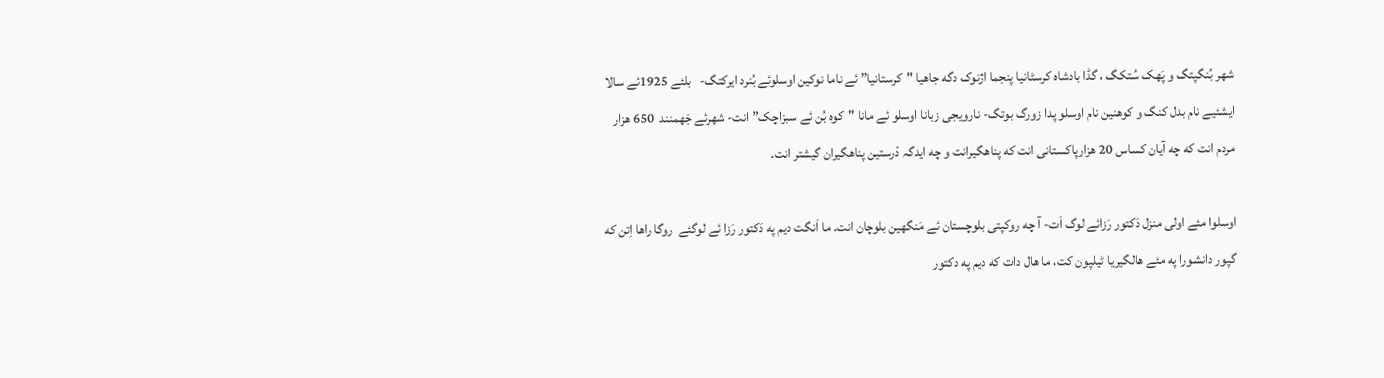شهر بُنگپتگ و پَھک سُتکگ ، گڈا بادشاه کرسٹانیا پنجما اژنوک دگه جاهیا "کرستانیا” ئے ناما نوکین اوسلوئے بُنرد ایرکتگ-   بلئے 1925ئے سالا ایشئیے نام بدل کنگ و کوهنین نام اوسلو پدا زورگ بوتگ- نارویجی زبانا اوسلو ئے مانا "کوه بُن ئے سبزاچک” انت- شهرئے جَهمنند  650 هزار مردم انت که چه آیان کساس 20 هزارپاکستانی انت که پناهگیرانت و چه ایدگہ دْرستین پناھگیران گیشتر انت.

اوسلوا مئے اولی منزل دَکتور رَزائے لوگ اَت- آ چه روکپتی بلوچستان ئے مَنگھین بلوچان انت. ما اَنگت دیم په دَکتور رَزا ئے لوگئے  روگا راها اِتن که گپور دانشورا په مئے ھالگیریا ٹیلپون کت، ما هال دات که دیم په دکتور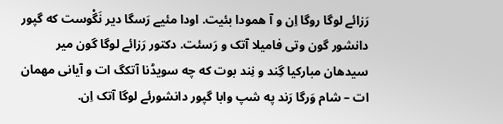رَزائے لوگا روگا اِن و آ همودا بئیت. اودا مئیے رَسگا دیر نَگْوست که گپور دانشور گون وتی فامیلا آتک و رَسئت. دکتور رَزائے لوگا گون میر سیدهان مبارکیا گِند و نِند بوت که چه سویڈنا آتکگ ات و آیانی مهمان ات – شام وَرگا رَند په شپ وابا گپور دانشورئے لوگا آتک اِن.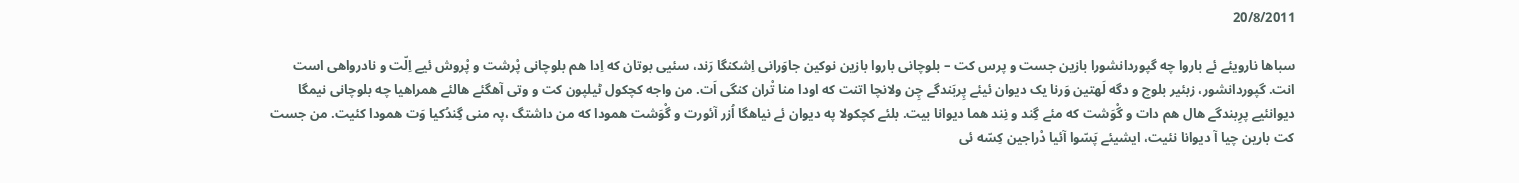20/8/2011

سباها نارویئے ئے باروا چه گپوردانشورا بازین جست و پرس کت – بلوچانی باروا بازین نوکین جاوَرانی اِشکنگا رَند، سئیی بوتان که اِدا هم بلوچانی پْرشت و پْروش ئیے اِلّت و نادرواهی است انت. گپوردانشور، زبئیر بلوچ و دگه لَهتین وَرنا یک دیوان ئیئے پِربَندگے چِن ولانچا اتنت که اودا منا تْران کنگی اَت. من واجه کچکول ٹیلپون کت و وتی آهگئے هالئے همراهیا چه بلوچانی نیمگا دیوانئیے پرِبندگے هال هم دات و گْوَشت که مئے گِند و نِند هما دیوانا بیت. بلئے کچکولا په دیوان ئے نیاهگا اُزر آئورت و گْوَشت همودا که من داشتگ ،پہ منی گِندُکیا وَت همودا کئیت. من جست کت بارین چیا آ دیوانا نئیت، ایشیئے پَسّوا آئیا دْراجین کِسّه ئی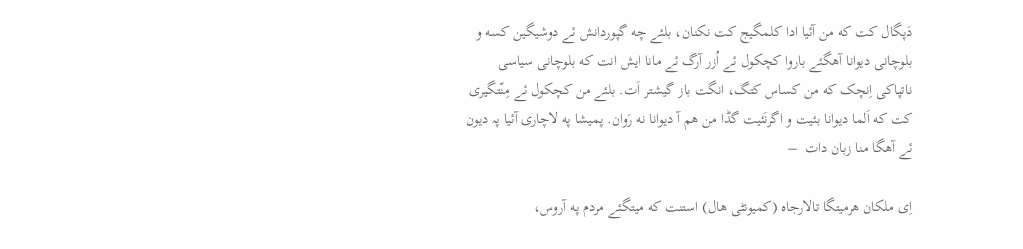دَپگال کت که من آئیا ادا کلمگیج کت نکنان، بلئے چه گپوردانش ئے دوشیگین کسه و بلوچانی دیوانا آهگئے باروا کچکول ئے اُزر آرگ ئے مانا ایش انت که بلوچانی سیاسی ناتپاکی اِنچک که من کساس کتگ، انگت باز گیشتر اَت. بلئے من کچکول ئے مِنّتگیری کت که اَلما دیوانا بئیت و اگرنَئیت گڈا من هم آ دیوانا نه رَوان. پمیشا په لاچاری آئیا پہ دیون ئے آھگا منا زبان دات  –

اِی ملکان هرمیتگا تالارجاه (کمیونٹی هال) استنت که میتگئے مردم په آروس،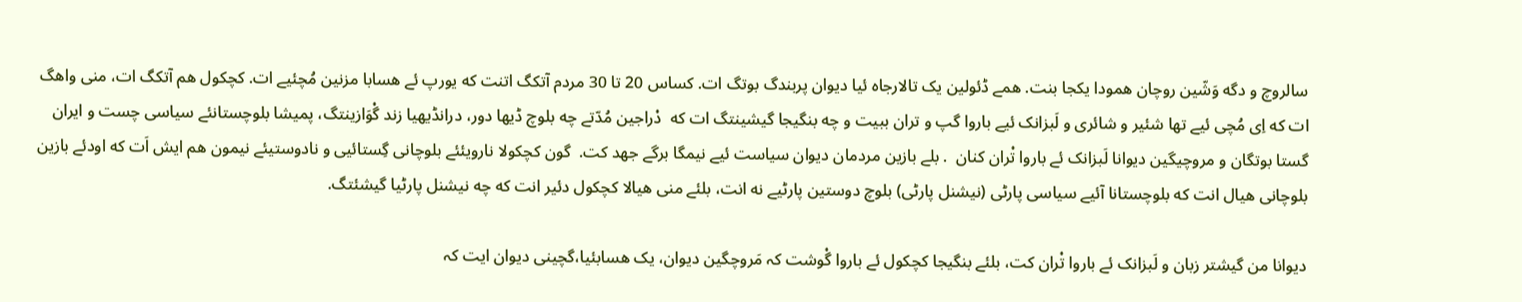سالروچ و دگه وَشّین روچان همودا یکجا بنت. همے ڈئولین یک تالارجاه ئیا دیوان پربندگ بوتگ ات. کساس 20 تا 30 مردم آتکگ اتنت که یورپ ئے هسابا مزنین مُچئیے ات. کچکول هم آتکگ ات، منی واهگ ات که اِی مُچی ئیے تها شئیر و شائری و لَبزانک ئیے باروا گپ و تران ببیت و چه بنگیجا گیشینتگ ات که  دْراجین مُدّتے چه بلوچ ڈیها دور، درانڈیهیا زند گْوَازینتگ، پمیشا بلوچستانئے سیاسی چست و ایران گستا بوتگان و مروچیگین دیوانا لَبزانک ئے باروا تْران کنان  . بلے بازین مردمان دیوان سیاست ئیے نیمگا برگے جهد کت.  گون کچکولا نارویئئے بلوچانی گِستائیی و نادوستیئے نیمون هم ایش اَت که اودئے بازین بلوچانی هیال انت که بلوچستانا آئیے سیاسی پارٹی (نیشنل پارٹی) بلوچ دوستین پارٹیے نه انت، بلئے منی هیالا کچکول دئیر انت که چه نیشنل پارٹیا گیشئتگ.

دیوانا من گیشتر زبان و لَبزانک ئے باروا تْران کت، بلئے بنگیجا کچکول ئے باروا گْوشت کہ مَروچگین دیوان، یک ھسابئیا،گچینی دیوان ایت کہ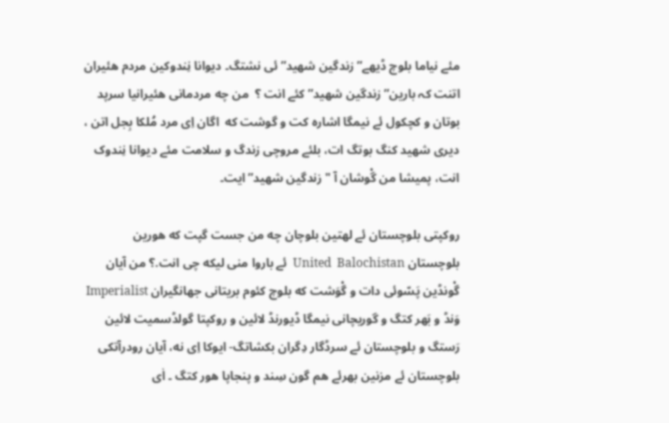مئے نیاما بلوچ ڈیھے”زندگین شھید” ئی نشتگ۔ دیوانا نِندوکین مردم ھئیران اتنت کہ بارین”زندگین شھید” کئے انت ؟  من چه مردمانی هئیرانیا سرپد بوتان و کچکول ئے نیمگا اشاره کت و گوشت که  اگان اِی مرد مُلکا بِجل اتن ، دیری شهید کنگ بوتگ ات، بلئے مروچی زندگ و سلامت مئے دیوانا نِندوک انت، پمیشا من گْوشان آ "زندگین شھید” ایت۔

روکپتی بلوچستان ئے لهتین بلوچان چه من جست گپت که هورین بلوچستان United  Balochistan  ئے باروا منی لیکه چی انت.؟ من آیان گْونڈین پَسّوئی دات و گْوَشت که بلوچ کئوم بریتانی جھانگیران Imperialist وَنڈ و بَهر کتگ و گوریچانی نیمگا ڈیورنڈ لائین و روکپتا گولڈسمیت لائین رَستگ و بلوچستان ئے سرڈگار دِگران بکشاتگ- ایوکا اِی نه، آیان رودرآتکی بلوچستان ئے مزنین بهرئے هم گون سِند و پنجاپا هور کتگ ۔ اٰی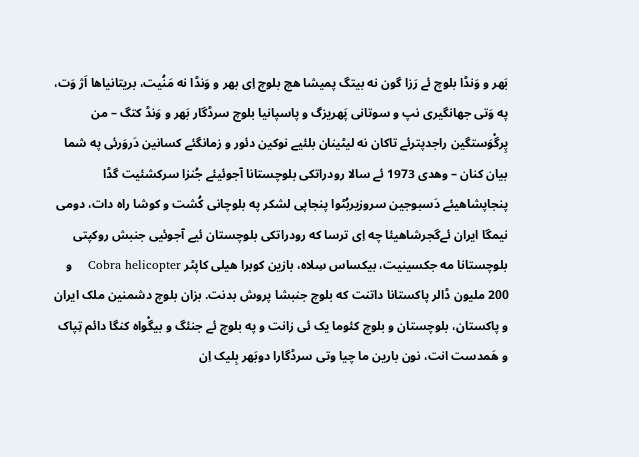بَھر و وَنڈا بلوچ ئے رَزا گون نه بیتگ پمیشا هچ بلوچ اِی بهر و وَنڈا نه مَنُیت، بریتانیاها اَژ وَت،  په وَتی جهانگیری نپ و سوتانی پَهریزگ و پاسپانیا بلوچ سرڈگار بَهر و وَنڈ کتگ – من پِرگْوَستگین راجدپترئے تاکان نه لیٹینان بلئیے نوکین دئور و زمانگئے کسانین دَروَرئی په شما بیان کنان – وهدی 1973 ئے سالا رودراتکی بلوچستانا آجوئیئے جُنزا سرکشئیت گڈا پنجاپشاهیئے دَسبوجین سروزیربُٹوا پنجاپی لشکر په بلوچانی کُشت و کوشا راه دات، دومی نیمگا ایران ئےگجرشاهیئا چه اِی ترسا که رودراتکی بلوچستان ئیے آجوئیی جنبش روکپتی بلوچستانا مه جکسینیت، بیکساس سِلاه، بازین کوبرا هیلی کاپٹر Cobra helicopter    و 200 ملیون ڈالر پاکستانا داتنت که بلوچ جنبشا پروش بدنت. بزان بلوچ دشمنین ملک ایران و پاکستان، بلوچستان و بلوچ کئوما یک ئی زانت و په بلوچ ئے جنئگ و بیگْواه کنگا دائم تِپاک و هَمدست انت، نون بارین ما چیا وتی سرڈگارا دوبَهر بِلیک اِن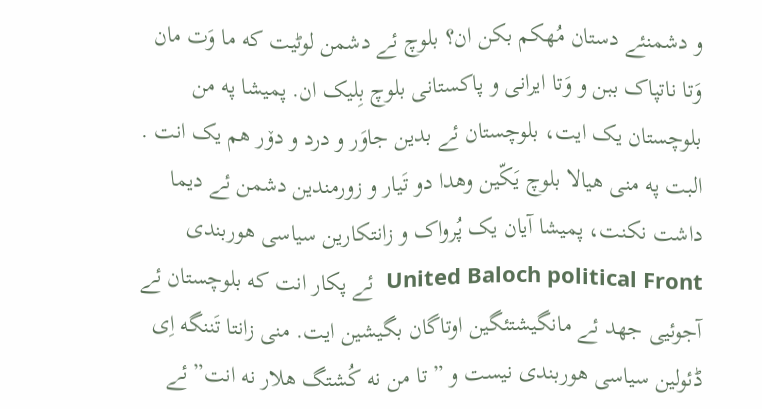و دشمنئے دستان مُهکم بکن ان؟ بلوچ ئے دشمن لوٹیت که ما وَت مان وَتا ناتپاک ببن و وَتا ایرانی و پاکستانی بلوچ بِلیک ان. پمیشا په من بلوچستان یک ایت، بلوچستان ئے بدین جاوَر و درد و دۆر هم یک انت . البت په منی هیالا بلوچ یَکّین وهدا دو تَیار و زورمندین دشمن ئے دیما داشت نکنت، پمیشا آیان یک پُرواک و زانتکارین سیاسی هوربندی United Baloch political Front  ئے پکار انت که بلوچستان ئے آجوئیی جهد ئے مانگیشتئگین اوتاگان بگیشین ایت. منی زانتا تَننگه اِی ڈئولین سیاسی هوربندی نیست و ” تا من نه کُشتگ هلار نه انت” ئے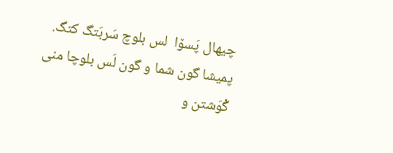چیهال پَسۆا  لس بلوچ سَربَتگ کتگ. پمیشا گون شما و گون لَس بلوچا منی گْوَشتن و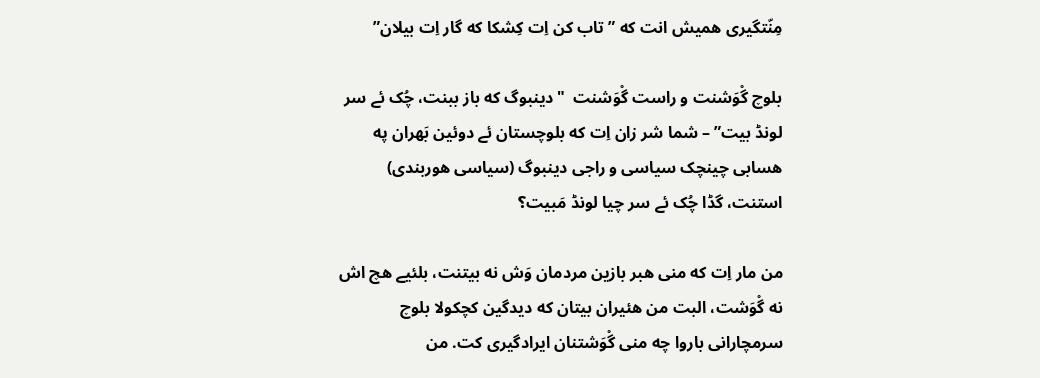مِنّتگیری همیش انت که ” تاب کن اِت کِشکا که گار اِت بیلان”

بلوچ گْوَشنت و راست گْوَشنت  "دینبوگ که باز ببنت، چُک ئے سر لونڈ بیت” – شما شر زان اِت که بلوچستان ئے دوئین بَهران په هسابی چینچک سیاسی و راجی دینبوگ (سیاسی هوربندی) استنت، گڈا چُک ئے سر چیا لونڈ مَبیت؟

من مار اِت که منی هبر بازین مردمان وَش نه بیتنت، بلئیے هچ اش نه گْوَشت، البت من هئیران بیتان که دیدگین کچکولا بلوچ سرمچارانی باروا چه منی گْوَشتنان ایرادگیری کت. من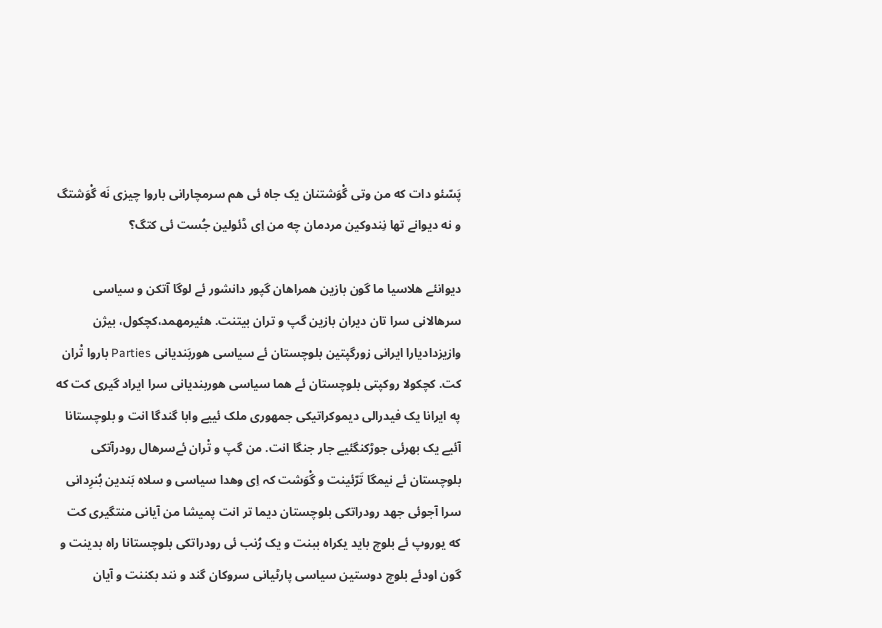پَسّئو دات که من وتی گْوَشتنان یک جاه ئی هم سرمچارانی باروا چیزی نَه گْوَشتگ و نه دیوانے تها نِندوکین مردمان چه من اِی ڈئولین جُست ئی کتگ؟

دیوانئے هلاسیا ما گون بازین همراهان گپور دانشور ئے لوگا آتکن و سیاسی سرهالانی سرا تان دیران بازین گپ و تران بیتنت. هئیرمهمد،کچکول، بیژن وازیزدادیارا ایرانی زورگپتین بلوچستان ئے سیاسی هوربَندیانی Parties باروا تْران کت. کچکولا روکپتی بلوچستان ئے هما سیاسی هوربندیانی سرا ایراد گیری کت که په ایرانا یک فیدرالی دیموکراتیکی جمهوری ملک ئییے وابا گندگا انت و بلوچستانا آئیے یک بهرئی جوڑکنگئیے جار جنگا انت. من گپ و تْران ئےسرهال رودرآتکی بلوچستان ئے نیمگا تَرّئینت و گْوَشت کہ اِی وھدا سیاسی و سلاه بَندین بُنرِدانی سرا آجوئی جھد رودراتکی بلوچستان دیما تر انت پمیشا من آیانی منتگیری کت که یوروپ ئے بلوچ باید یکراه ببنت و یک رُنب ئی رودراتکی بلوچستانا راه بدینت و گون اودئے بلوچ دوستین سیاسی پارٹیانی سروکان گند و نند بکننت و آیان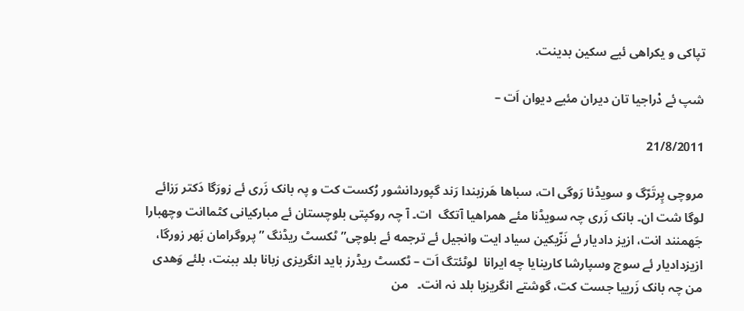تپاکی و یکراهی ئیے سکین بدینت.

شپ ئے دْراجیا تان دیران مئیے دیوان اَت –

21/8/2011

مروچی پِرتَرّگ و سویڈنا رَوگی ات، سباھا ھَرزبندا رَند گپوردانشور رُکست کت و پہ بانک زَری ئے زورَگا دَکتر رَزائے لوگا شت ان۔ بانک زَری چہ سویڈنا مئے ھمراھیا آتکگ  ات۔ آ چہ روکپتی بلوچستان ئے مبارکیانی کٹماانت وچھبارا جَھمنند انت، ازیز دادیار ئے نَزّیکین سیاد ایت وانجیل ئے ترجمه ئے بلوچی” ٹکسٹ ریڈنگ ” پروگرامان بَهر زورگا، ازیزدادیار ئے سوج وسپارشا کارینایا چه ایرانا  لوٹئتگ اَت – ٹکسٹ ریڈرز باید انگریزی زبانا بلد ببنت، بلئے وَھدی من چہ بانک زَرییا جست کت، گوشتے انگریزیا بلد نہ انت۔   من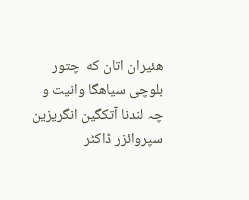هئیران اتان که  چتور  بلوچی سیاهگا وانیت و چہ لندنا آتکگین انگریزین سپروائزر ڈاکٹر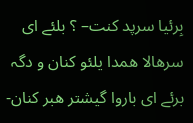بِرئیا سرپد کنت– ؟ بلئے ای سرھالا ھمدا یلئو کنان و دگہ برئے ای باروا گیشتر ھبر کنان-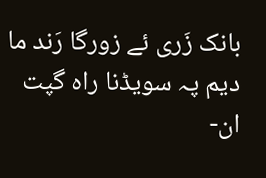بانک زَری ئے زورگا رَند ما دیم پہ سویڈنا راہ گپت ان-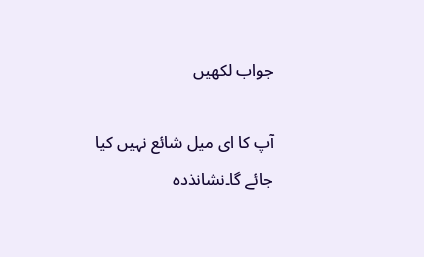جواب لکھیں

آپ کا ای میل شائع نہیں کیا جائے گا۔نشانذدہ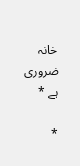خانہ ضروری ہے *

*